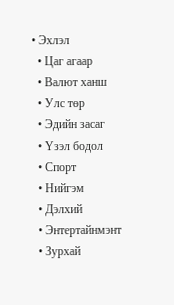• Эхлэл
  • Цаг агаар
  • Валют ханш
  • Улс төр
  • Эдийн засаг
  • Үзэл бодол
  • Спорт
  • Нийгэм
  • Дэлхий
  • Энтертайнмэнт
  • Зурхай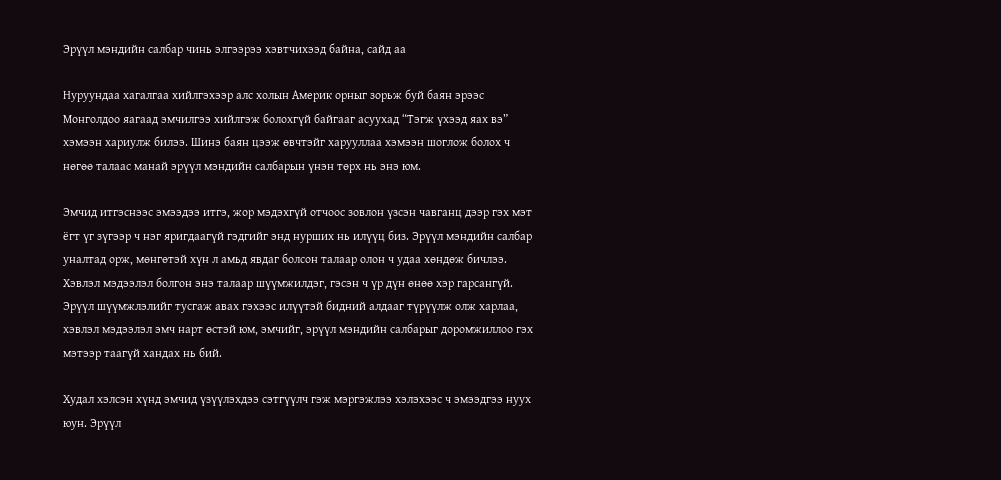Эрүүл мэндийн салбар чинь элгээрээ хэвтчихээд байна, сайд аа

Нуруундаа хагалгаа хийлгэхээр алс холын Америк орныг зорьж буй баян эрээс Монголдоо яагаад эмчилгээ хийлгэж болохгүй байгааг асуухад “Тэгж үхээд яах вэ” хэмээн хариулж билээ. Шинэ баян цээж өвчтэйг харууллаа хэмээн шоглож болох ч нөгөө талаас манай эрүүл мэндийн салбарын үнэн төрх нь энэ юм.

Эмчид итгэснээс эмээдээ итгэ, жор мэдэхгүй отчоос зовлон үзсэн чавганц дээр гэх мэт ёгт үг зүгээр ч нэг яригдаагүй гэдгийг энд нурших нь илүүц биз. Эрүүл мэндийн салбар уналтад орж, мөнгөтэй хүн л амьд явдаг болсон талаар олон ч удаа хөндөж бичлээ. Хэвлэл мэдээлэл болгон энэ талаар шүүмжилдэг, гэсэн ч үр дүн өнөө хэр гарсангүй. Эрүүл шүүмжлэлийг тусгаж авах гэхээс илүүтэй бидний алдааг түрүүлж олж харлаа, хэвлэл мэдээлэл эмч нарт өстэй юм, эмчийг, эрүүл мэндийн салбарыг доромжиллоо гэх мэтээр таагүй хандах нь бий.

Худал хэлсэн хүнд эмчид үзүүлэхдээ сэтгүүлч гэж мэргэжлээ хэлэхээс ч эмээдгээ нуух юун. Эрүүл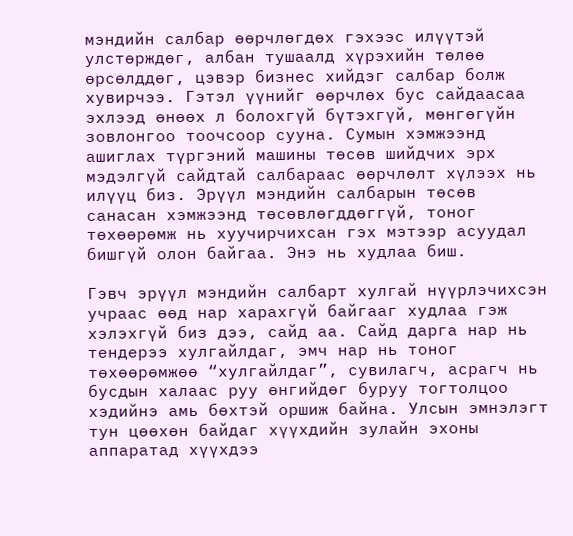мэндийн салбар өөрчлөгдөх гэхээс илүүтэй улстөрждөг, албан тушаалд хүрэхийн төлөө өрсөлддөг, цэвэр бизнес хийдэг салбар болж хувирчээ. Гэтэл үүнийг өөрчлөх бус сайдаасаа эхлээд өнөөх л болохгүй бүтэхгүй, мөнгөгүйн зовлонгоо тоочсоор сууна. Сумын хэмжээнд ашиглах түргэний машины төсөв шийдчих эрх мэдэлгүй сайдтай салбараас өөрчлөлт хүлээх нь илүүц биз. Эрүүл мэндийн салбарын төсөв санасан хэмжээнд төсөвлөгддөггүй, тоног төхөөрөмж нь хуучирчихсан гэх мэтээр асуудал бишгүй олон байгаа. Энэ нь худлаа биш.

Гэвч эрүүл мэндийн салбарт хулгай нүүрлэчихсэн учраас өөд нар харахгүй байгааг худлаа гэж хэлэхгүй биз дээ, сайд аа. Сайд дарга нар нь тендерээ хулгайлдаг, эмч нар нь тоног төхөөрөмжөө “хулгайлдаг”, сувилагч, асрагч нь бусдын халаас руу өнгийдөг буруу тогтолцоо хэдийнэ амь бөхтэй оршиж байна. Улсын эмнэлэгт тун цөөхөн байдаг хүүхдийн зулайн эхоны аппаратад хүүхдээ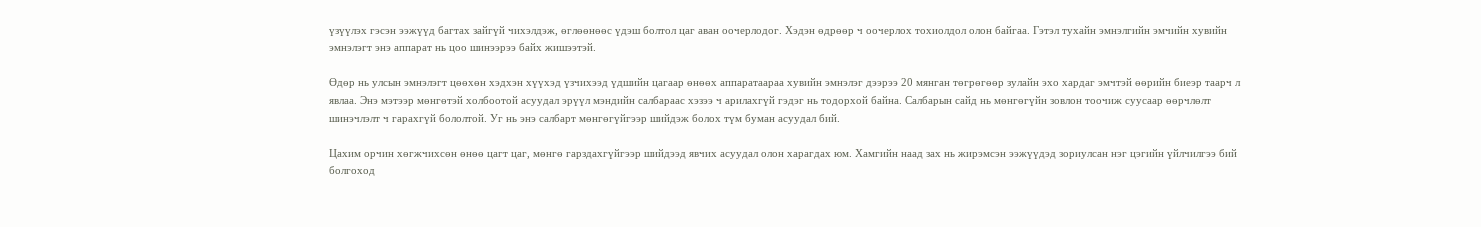үзүүлэх гэсэн ээжүүд багтах зайгүй чихэлдэж, өглөөнөөс үдэш болтол цаг аван оочерлодог. Хэдэн өдрөөр ч оочерлох тохиолдол олон байгаа. Гэтэл тухайн эмнэлгийн эмчийн хувийн эмнэлэгт энэ аппарат нь цоо шинээрээ байх жишээтэй.

Өдөр нь улсын эмнэлэгт цөөхөн хэдхэн хүүхэд үзчихээд үдшийн цагаар өнөөх аппаратаараа хувийн эмнэлэг дээрээ 20 мянган төгрөгөөр зулайн эхо хардаг эмчтэй өөрийн биеэр таарч л явлаа. Энэ мэтээр мөнгөтэй холбоотой асуудал эрүүл мэндийн салбараас хэзээ ч арилахгүй гэдэг нь тодорхой байна. Салбарын сайд нь мөнгөгүйн зовлон тоочиж суусаар өөрчлөлт шинэчлэлт ч гарахгүй бололтой. Уг нь энэ салбарт мөнгөгүйгээр шийдэж болох түм буман асуудал бий.

Цахим орчин хөгжчихсөн өнөө цагт цаг, мөнгө гарздахгүйгээр шийдээд явчих асуудал олон харагдах юм. Хамгийн наад зах нь жирэмсэн ээжүүдэд зориулсан нэг цэгийн үйлчилгээ бий болгоход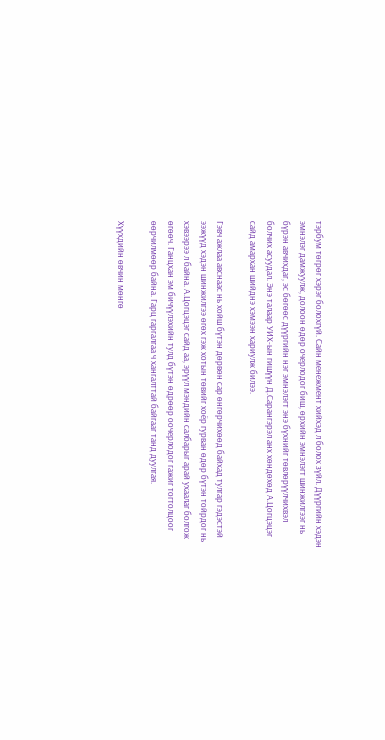тэрбум төгрөг хэрэг болохгүй. Сайн менежмент хийхэд л болох зүйл. Дүүргийн хэдэн эмнэлэг дамжуулж, долоон өдөр очерлодог биш, өрхийн эмнэлэгт шинжилгээг нь бүрэн авчихдаг, эс бөгөөс дүүргийн нэг эмнэлэгт энэ бүхнийг төвлөрүүлчихвэл болчих асуудал. Энэ талаар УИХ-ын гишүүн Д.Сарангэрэл анх хөндөхөд А.Цогцэцэг сайд амархан шийднэ хэмээн хариулж билээ.

Гэвч ажлаа авснаас нь хойш бүтэн дөрвөн сар өнгөрчихөөд байхад тулгар гэдэстэй ээжүүд хэдэн шинжилгээ өгөх гэж хотын төвийг хоёр гурван өдөр бүтэн тойрдог нь хэвээрээ л байна. А.Цогцэцэг сайд аа, эрүүл мэндийн салбарыг арай ухаалаг болгож өгөөч. Ганцхан эм бичүүлэхийн тулд бүтэн өдрөөр оочерлодог гажиг тогтолцоог өөрчилмөөр байна. Гарц гаргалгаа ч хангалттай байгааг танд дуулгая.

Хүүхдийн өвчин мөнгө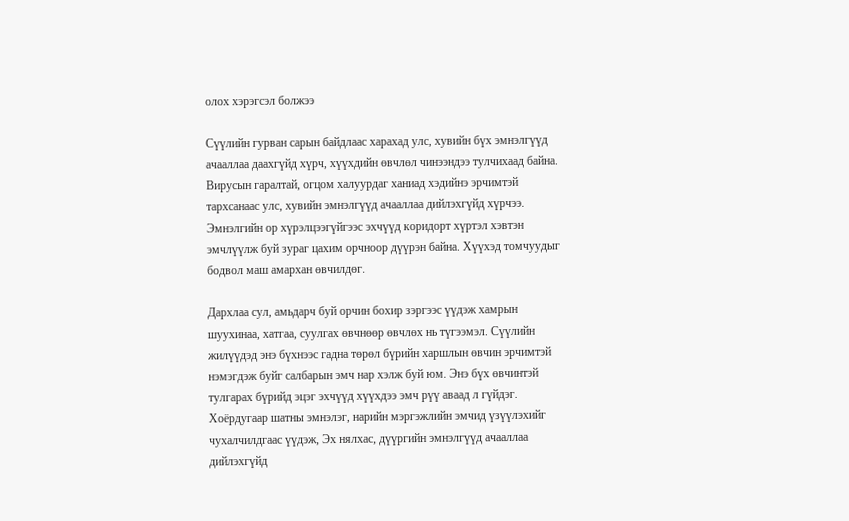олох хэрэгсэл болжээ

Сүүлийн гурван сарын байдлаас харахад улс, хувийн бүх эмнэлгүүд ачааллаа даахгүйд хүрч, хүүхдийн өвчлөл чинээндээ тулчихаад байна. Вирусын гаралтай, огцом халуурдаг ханиад хэдийнэ эрчимтэй тархсанаас улс, хувийн эмнэлгүүд ачааллаа дийлэхгүйд хүрчээ. Эмнэлгийн ор хүрэлцээгүйгээс эхчүүд коридорт хүртэл хэвтэн эмчлүүлж буй зураг цахим орчноор дүүрэн байна. Хүүхэд томчуудыг бодвол маш амархан өвчилдөг.

Дархлаа сул, амьдарч буй орчин бохир зэргээс үүдэж хамрын шуухинаа, хатгаа, суулгах өвчнөөр өвчлөх нь түгээмэл. Сүүлийн жилүүдэд энэ бүхнээс гадна төрөл бүрийн харшлын өвчин эрчимтэй нэмэгдэж буйг салбарын эмч нар хэлж буй юм. Энэ бүх өвчинтэй тулгарах бүрийд эцэг эхчүүд хүүхдээ эмч рүү аваад л гүйдэг. Хоёрдугаар шатны эмнэлэг, нарийн мэргэжлийн эмчид үзүүлэхийг чухалчилдгаас үүдэж, Эх нялхас, дүүргийн эмнэлгүүд ачааллаа дийлэхгүйд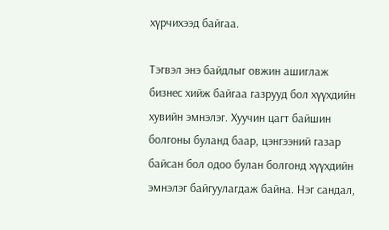хүрчихээд байгаа.

Тэгвэл энэ байдлыг овжин ашиглаж бизнес хийж байгаа газрууд бол хүүхдийн хувийн эмнэлэг. Хуучин цагт байшин болгоны буланд баар, цэнгээний газар байсан бол одоо булан болгонд хүүхдийн эмнэлэг байгуулагдаж байна. Нэг сандал,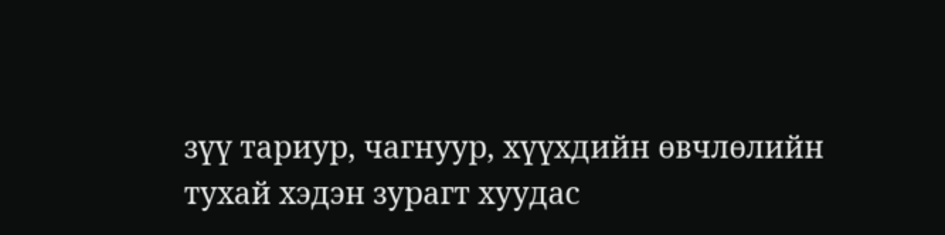зүү тариур, чагнуур, хүүхдийн өвчлөлийн тухай хэдэн зурагт хуудас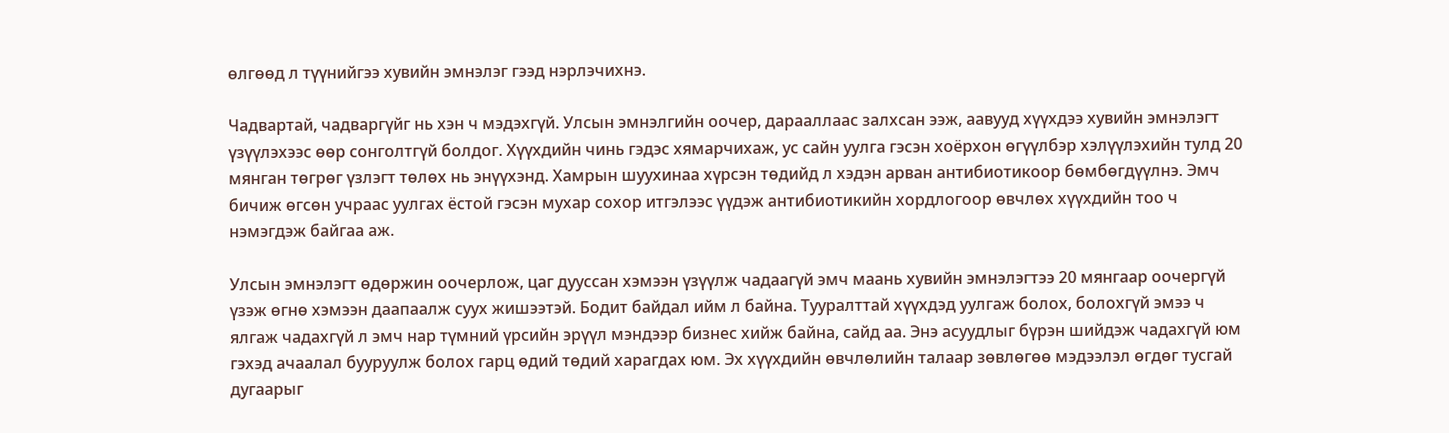өлгөөд л түүнийгээ хувийн эмнэлэг гээд нэрлэчихнэ.

Чадвартай, чадваргүйг нь хэн ч мэдэхгүй. Улсын эмнэлгийн оочер, дарааллаас залхсан ээж, аавууд хүүхдээ хувийн эмнэлэгт үзүүлэхээс өөр сонголтгүй болдог. Хүүхдийн чинь гэдэс хямарчихаж, ус сайн уулга гэсэн хоёрхон өгүүлбэр хэлүүлэхийн тулд 20 мянган төгрөг үзлэгт төлөх нь энүүхэнд. Хамрын шуухинаа хүрсэн төдийд л хэдэн арван антибиотикоор бөмбөгдүүлнэ. Эмч бичиж өгсөн учраас уулгах ёстой гэсэн мухар сохор итгэлээс үүдэж антибиотикийн хордлогоор өвчлөх хүүхдийн тоо ч нэмэгдэж байгаа аж.

Улсын эмнэлэгт өдөржин оочерлож, цаг дууссан хэмээн үзүүлж чадаагүй эмч маань хувийн эмнэлэгтээ 20 мянгаар оочергүй үзэж өгнө хэмээн даапаалж суух жишээтэй. Бодит байдал ийм л байна. Тууралттай хүүхдэд уулгаж болох, болохгүй эмээ ч ялгаж чадахгүй л эмч нар түмний үрсийн эрүүл мэндээр бизнес хийж байна, сайд аа. Энэ асуудлыг бүрэн шийдэж чадахгүй юм гэхэд ачаалал бууруулж болох гарц өдий төдий харагдах юм. Эх хүүхдийн өвчлөлийн талаар зөвлөгөө мэдээлэл өгдөг тусгай дугаарыг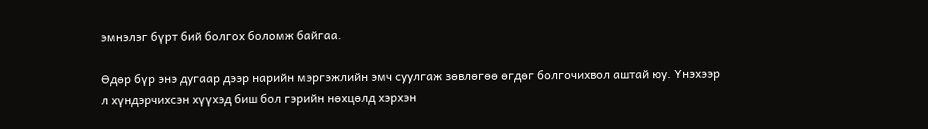эмнэлэг бүрт бий болгох боломж байгаа.

Өдөр бүр энэ дугаар дээр нарийн мэргэжлийн эмч суулгаж зөвлөгөө өгдөг болгочихвол аштай юу. Үнэхээр л хүндэрчихсэн хүүхэд биш бол гэрийн нөхцөлд хэрхэн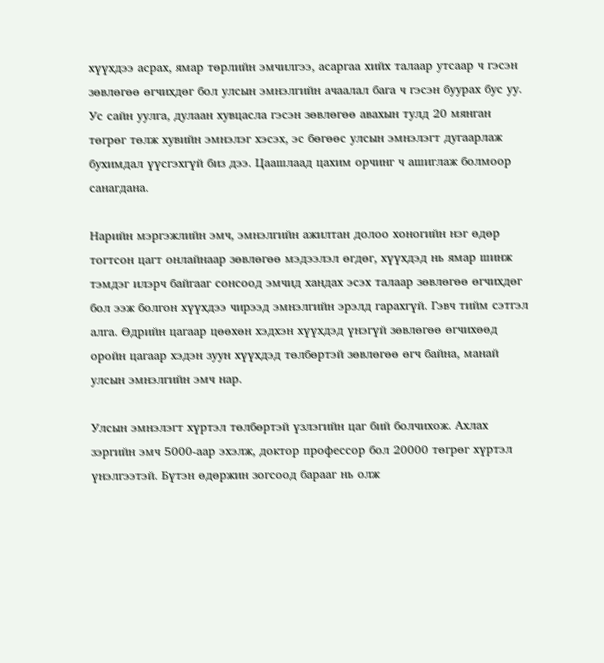хүүхдээ асрах, ямар төрлийн эмчилгээ, асаргаа хийх талаар утсаар ч гэсэн зөвлөгөө өгчихдөг бол улсын эмнэлгийн ачаалал бага ч гэсэн буурах бус уу. Ус сайн уулга, дулаан хувцасла гэсэн зөвлөгөө авахын тулд 20 мянган төгрөг төлж хувийн эмнэлэг хэсэх, эс бөгөөс улсын эмнэлэгт дугаарлаж бухимдал үүсгэхгүй биз дээ. Цаашлаад цахим орчинг ч ашиглаж болмоор санагдана.

Нарийн мэргэжлийн эмч, эмнэлгийн ажилтан долоо хоногийн нэг өдөр тогтсон цагт онлайнаар зөвлөгөө мэдээлэл өгдөг, хүүхдэд нь ямар шинж тэмдэг илэрч байгааг сонсоод эмчид хандах эсэх талаар зөвлөгөө өгчихдөг бол ээж болгон хүүхдээ чирээд эмнэлгийн эрэлд гарахгүй. Гэвч тийм сэтгэл алга. Өдрийн цагаар цөөхөн хэдхэн хүүхдэд үнэгүй зөвлөгөө өгчихөөд оройн цагаар хэдэн зуун хүүхдэд төлбөртэй зөвлөгөө өгч байна, манай улсын эмнэлгийн эмч нар.

Улсын эмнэлэгт хүртэл төлбөртэй үзлэгийн цаг бий болчихож. Ахлах зэргийн эмч 5000-аар эхэлж, доктор профессор бол 20000 төгрөг хүртэл үнэлгээтэй. Бүтэн өдөржин зогсоод барааг нь олж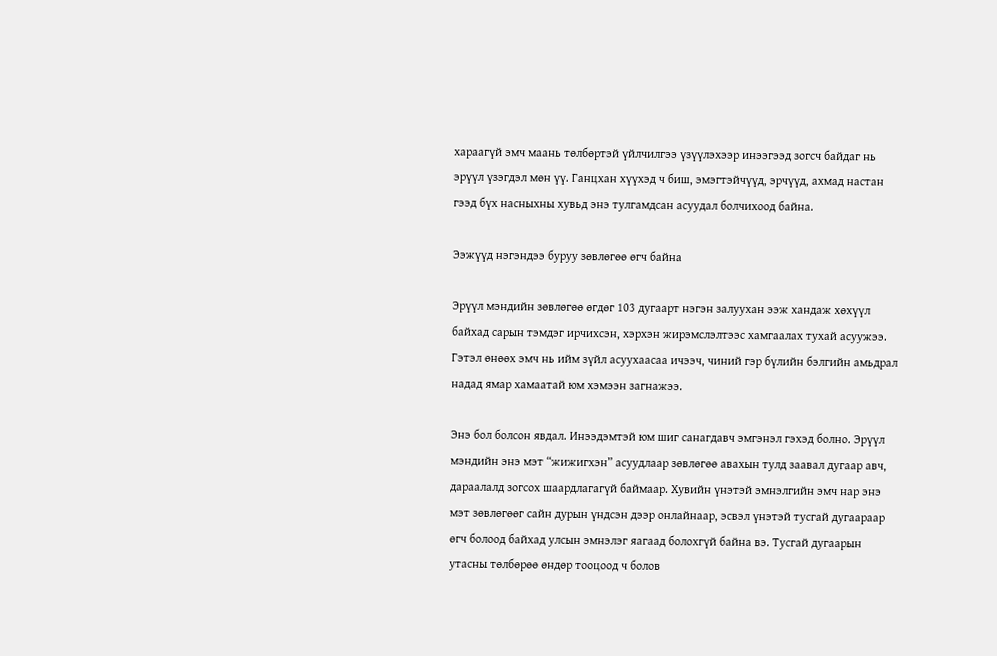хараагүй эмч маань төлбөртэй үйлчилгээ үзүүлэхээр инээгээд зогсч байдаг нь эрүүл үзэгдэл мөн үү. Ганцхан хүүхэд ч биш, эмэгтэйчүүд, эрчүүд, ахмад настан гээд бүх насныхны хувьд энэ тулгамдсан асуудал болчихоод байна.

Ээжүүд нэгэндээ буруу зөвлөгөө өгч байна

Эрүүл мэндийн зөвлөгөө өгдөг 103 дугаарт нэгэн залуухан ээж хандаж хөхүүл байхад сарын тэмдэг ирчихсэн, хэрхэн жирэмслэлтээс хамгаалах тухай асуужээ. Гэтэл өнөөх эмч нь ийм зүйл асуухаасаа ичээч, чиний гэр бүлийн бэлгийн амьдрал надад ямар хамаатай юм хэмээн загнажээ.

Энэ бол болсон явдал. Инээдэмтэй юм шиг санагдавч эмгэнэл гэхэд болно. Эрүүл мэндийн энэ мэт “жижигхэн” асуудлаар зөвлөгөө авахын тулд заавал дугаар авч, дараалалд зогсох шаардлагагүй баймаар. Хувийн үнэтэй эмнэлгийн эмч нар энэ мэт зөвлөгөөг сайн дурын үндсэн дээр онлайнаар, эсвэл үнэтэй тусгай дугаараар өгч болоод байхад улсын эмнэлэг яагаад болохгүй байна вэ. Тусгай дугаарын утасны төлбөрөө өндөр тооцоод ч болов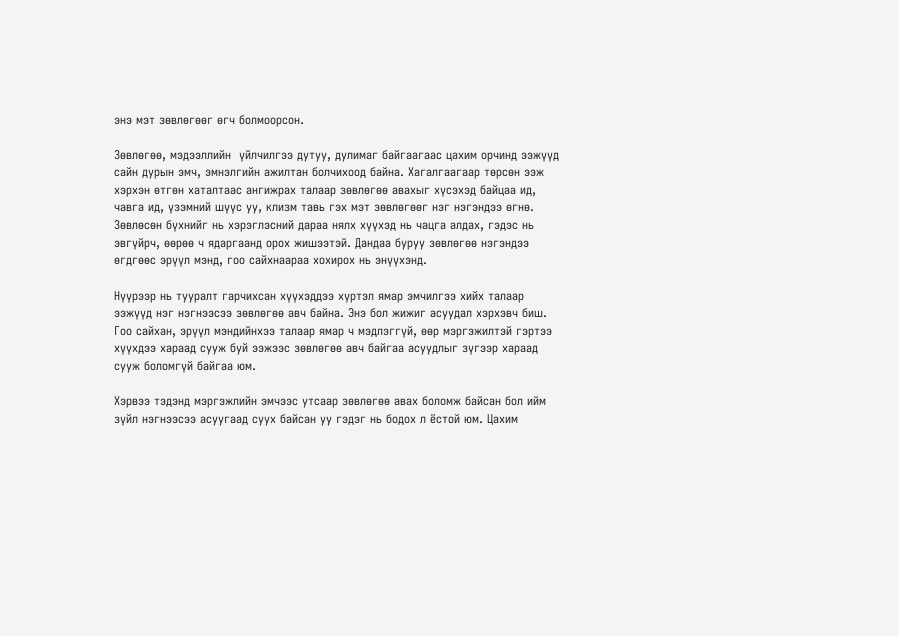энэ мэт зөвлөгөөг өгч болмоорсон.

Зөвлөгөө, мэдээллийн  үйлчилгээ дутуу, дулимаг байгаагаас цахим орчинд ээжүүд сайн дурын эмч, эмнэлгийн ажилтан болчихоод байна. Хагалгаагаар төрсөн ээж хэрхэн өтгөн хаталтаас ангижрах талаар зөвлөгөө авахыг хүсэхэд байцаа ид, чавга ид, үзэмний шүүс уу, клизм тавь гэх мэт зөвлөгөөг нэг нэгэндээ өгнө. Зөвлөсөн бүхнийг нь хэрэглэсний дараа нялх хүүхэд нь чацга алдах, гэдэс нь эвгүйрч, өөрөө ч ядаргаанд орох жишээтэй. Дандаа буруу зөвлөгөө нэгэндээ өгдгөөс эрүүл мэнд, гоо сайхнаараа хохирох нь энүүхэнд.

Нүүрээр нь тууралт гарчихсан хүүхэддээ хүртэл ямар эмчилгээ хийх талаар ээжүүд нэг нэгнээсээ зөвлөгөө авч байна. Энэ бол жижиг асуудал хэрхэвч биш. Гоо сайхан, эрүүл мэндийнхээ талаар ямар ч мэдлэггүй, өөр мэргэжилтэй гэртээ хүүхдээ хараад сууж буй ээжээс зөвлөгөө авч байгаа асуудлыг зүгээр хараад сууж боломгүй байгаа юм.

Хэрвээ тэдэнд мэргэжлийн эмчээс утсаар зөвлөгөө авах боломж байсан бол ийм зүйл нэгнээсээ асуугаад суух байсан уу гэдэг нь бодох л ёстой юм. Цахим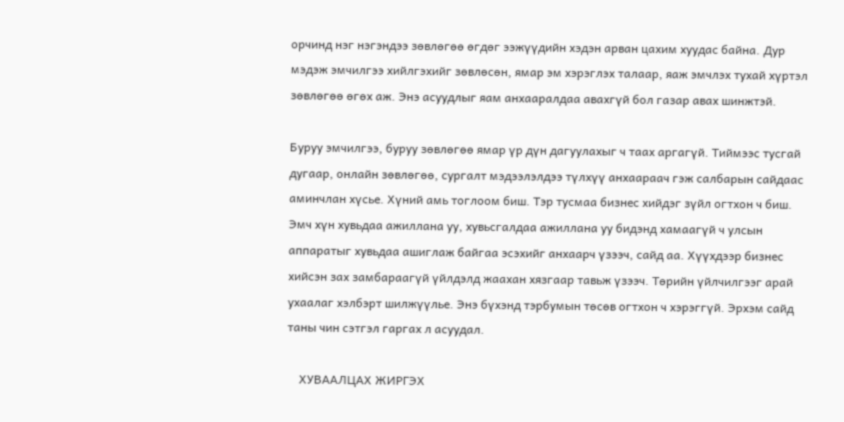орчинд нэг нэгэндээ зөвлөгөө өгдөг ээжүүдийн хэдэн арван цахим хуудас байна. Дур мэдэж эмчилгээ хийлгэхийг зөвлөсөн, ямар эм хэрэглэх талаар, яаж эмчлэх тухай хүртэл зөвлөгөө өгөх аж. Энэ асуудлыг яам анхааралдаа авахгүй бол газар авах шинжтэй.

Буруу эмчилгээ, буруу зөвлөгөө ямар үр дүн дагуулахыг ч таах аргагүй. Тиймээс тусгай дугаар, онлайн зөвлөгөө, сургалт мэдээлэлдээ түлхүү анхаараач гэж салбарын сайдаас аминчлан хүсье. Хүний амь тоглоом биш. Тэр тусмаа бизнес хийдэг зүйл огтхон ч биш. Эмч хүн хувьдаа ажиллана уу, хувьсгалдаа ажиллана уу бидэнд хамаагүй ч улсын аппаратыг хувьдаа ашиглаж байгаа эсэхийг анхаарч үзээч, сайд аа. Хүүхдээр бизнес хийсэн зах замбараагүй үйлдэлд жаахан хязгаар тавьж үзээч. Төрийн үйлчилгээг арай ухаалаг хэлбэрт шилжүүлье. Энэ бүхэнд тэрбумын төсөв огтхон ч хэрэггүй. Эрхэм сайд таны чин сэтгэл гаргах л асуудал.

    ХУВААЛЦАХ ЖИРГЭХ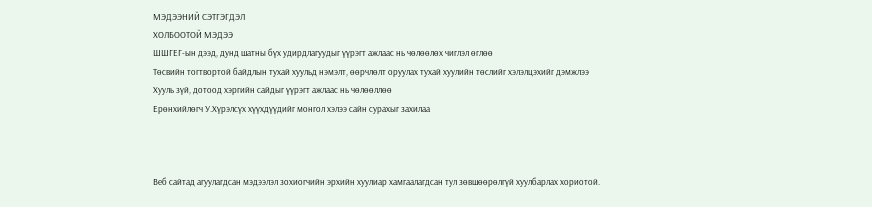МЭДЭЭНИЙ СЭТГЭГДЭЛ
ХОЛБООТОЙ МЭДЭЭ
ШШГЕГ-ын дээд, дунд шатны бүх удирдлагуудыг үүрэгт ажлаас нь чөлөөлөх чиглэл өглөө
Төсвийн тогтвортой байдлын тухай хуульд нэмэлт, өөрчлөлт оруулах тухай хуулийн төслийг хэлэлцэхийг дэмжлээ
Хууль зүй, дотоод хэргийн сайдыг үүрэгт ажлаас нь чөлөөллөө
Ерөнхийлөгч У.Хүрэлсүх хүүхдүүдийг монгол хэлээ сайн сурахыг захилаа



Веб сайтад агуулагдсан мэдээлэл зохиогчийн эрхийн хуулиар хамгаалагдсан тул зөвшөөрөлгүй хуулбарлах хориотой.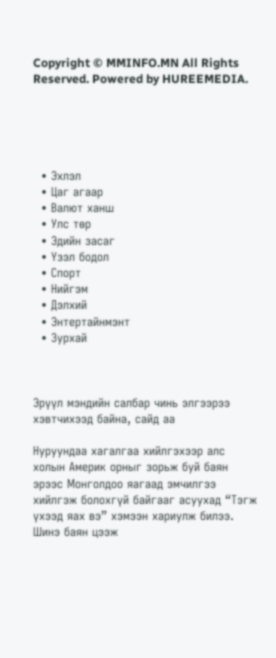Copyright © MMINFO.MN All Rights Reserved. Powered by HUREEMEDIA.





  • Эхлэл
  • Цаг агаар
  • Валют ханш
  • Улс төр
  • Эдийн засаг
  • Үзэл бодол
  • Спорт
  • Нийгэм
  • Дэлхий
  • Энтертайнмэнт
  • Зурхай



Эрүүл мэндийн салбар чинь элгээрээ хэвтчихээд байна, сайд аа

Нуруундаа хагалгаа хийлгэхээр алс холын Америк орныг зорьж буй баян эрээс Монголдоо яагаад эмчилгээ хийлгэж болохгүй байгааг асуухад “Тэгж үхээд яах вэ” хэмээн хариулж билээ. Шинэ баян цээж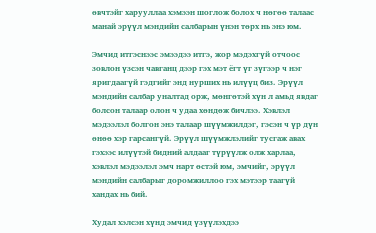өвчтэйг харууллаа хэмээн шоглож болох ч нөгөө талаас манай эрүүл мэндийн салбарын үнэн төрх нь энэ юм.

Эмчид итгэснээс эмээдээ итгэ, жор мэдэхгүй отчоос зовлон үзсэн чавганц дээр гэх мэт ёгт үг зүгээр ч нэг яригдаагүй гэдгийг энд нурших нь илүүц биз. Эрүүл мэндийн салбар уналтад орж, мөнгөтэй хүн л амьд явдаг болсон талаар олон ч удаа хөндөж бичлээ. Хэвлэл мэдээлэл болгон энэ талаар шүүмжилдэг, гэсэн ч үр дүн өнөө хэр гарсангүй. Эрүүл шүүмжлэлийг тусгаж авах гэхээс илүүтэй бидний алдааг түрүүлж олж харлаа, хэвлэл мэдээлэл эмч нарт өстэй юм, эмчийг, эрүүл мэндийн салбарыг доромжиллоо гэх мэтээр таагүй хандах нь бий.

Худал хэлсэн хүнд эмчид үзүүлэхдээ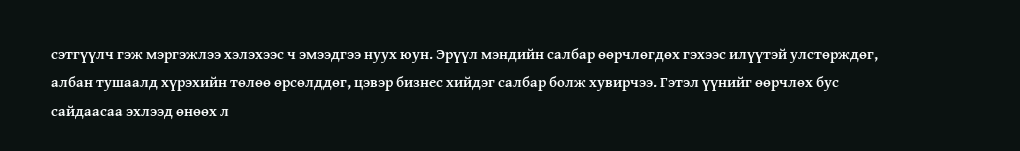сэтгүүлч гэж мэргэжлээ хэлэхээс ч эмээдгээ нуух юун. Эрүүл мэндийн салбар өөрчлөгдөх гэхээс илүүтэй улстөрждөг, албан тушаалд хүрэхийн төлөө өрсөлддөг, цэвэр бизнес хийдэг салбар болж хувирчээ. Гэтэл үүнийг өөрчлөх бус сайдаасаа эхлээд өнөөх л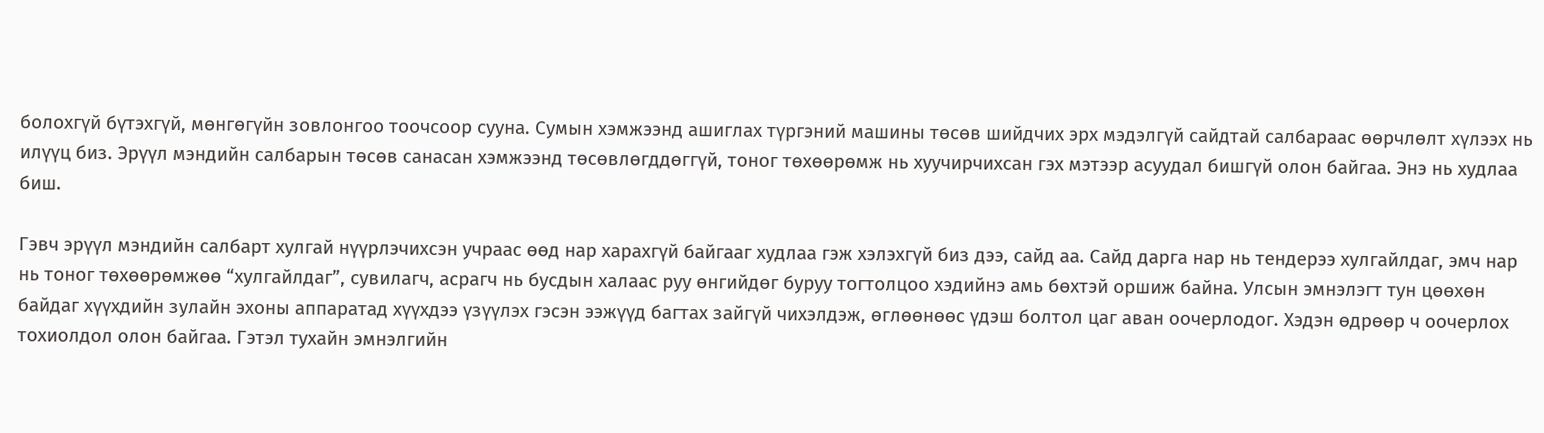болохгүй бүтэхгүй, мөнгөгүйн зовлонгоо тоочсоор сууна. Сумын хэмжээнд ашиглах түргэний машины төсөв шийдчих эрх мэдэлгүй сайдтай салбараас өөрчлөлт хүлээх нь илүүц биз. Эрүүл мэндийн салбарын төсөв санасан хэмжээнд төсөвлөгддөггүй, тоног төхөөрөмж нь хуучирчихсан гэх мэтээр асуудал бишгүй олон байгаа. Энэ нь худлаа биш.

Гэвч эрүүл мэндийн салбарт хулгай нүүрлэчихсэн учраас өөд нар харахгүй байгааг худлаа гэж хэлэхгүй биз дээ, сайд аа. Сайд дарга нар нь тендерээ хулгайлдаг, эмч нар нь тоног төхөөрөмжөө “хулгайлдаг”, сувилагч, асрагч нь бусдын халаас руу өнгийдөг буруу тогтолцоо хэдийнэ амь бөхтэй оршиж байна. Улсын эмнэлэгт тун цөөхөн байдаг хүүхдийн зулайн эхоны аппаратад хүүхдээ үзүүлэх гэсэн ээжүүд багтах зайгүй чихэлдэж, өглөөнөөс үдэш болтол цаг аван оочерлодог. Хэдэн өдрөөр ч оочерлох тохиолдол олон байгаа. Гэтэл тухайн эмнэлгийн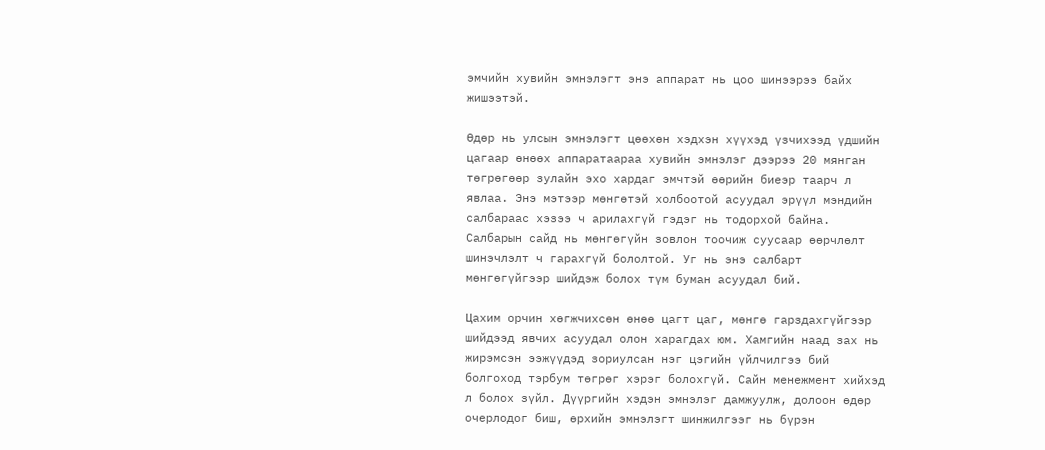эмчийн хувийн эмнэлэгт энэ аппарат нь цоо шинээрээ байх жишээтэй.

Өдөр нь улсын эмнэлэгт цөөхөн хэдхэн хүүхэд үзчихээд үдшийн цагаар өнөөх аппаратаараа хувийн эмнэлэг дээрээ 20 мянган төгрөгөөр зулайн эхо хардаг эмчтэй өөрийн биеэр таарч л явлаа. Энэ мэтээр мөнгөтэй холбоотой асуудал эрүүл мэндийн салбараас хэзээ ч арилахгүй гэдэг нь тодорхой байна. Салбарын сайд нь мөнгөгүйн зовлон тоочиж суусаар өөрчлөлт шинэчлэлт ч гарахгүй бололтой. Уг нь энэ салбарт мөнгөгүйгээр шийдэж болох түм буман асуудал бий.

Цахим орчин хөгжчихсөн өнөө цагт цаг, мөнгө гарздахгүйгээр шийдээд явчих асуудал олон харагдах юм. Хамгийн наад зах нь жирэмсэн ээжүүдэд зориулсан нэг цэгийн үйлчилгээ бий болгоход тэрбум төгрөг хэрэг болохгүй. Сайн менежмент хийхэд л болох зүйл. Дүүргийн хэдэн эмнэлэг дамжуулж, долоон өдөр очерлодог биш, өрхийн эмнэлэгт шинжилгээг нь бүрэн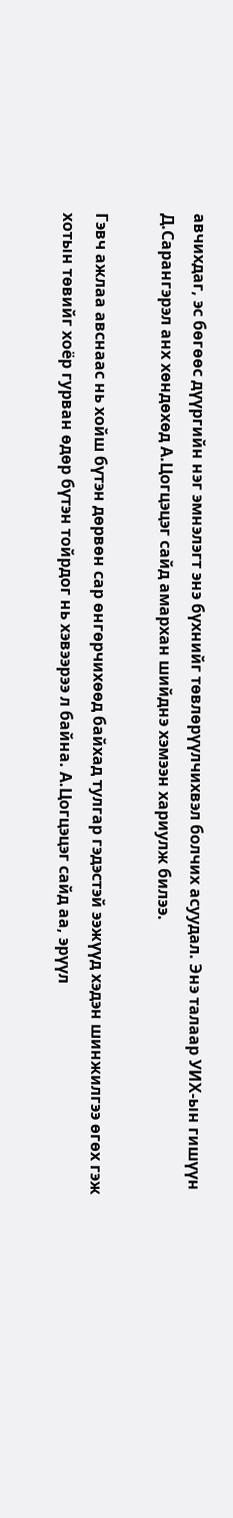авчихдаг, эс бөгөөс дүүргийн нэг эмнэлэгт энэ бүхнийг төвлөрүүлчихвэл болчих асуудал. Энэ талаар УИХ-ын гишүүн Д.Сарангэрэл анх хөндөхөд А.Цогцэцэг сайд амархан шийднэ хэмээн хариулж билээ.

Гэвч ажлаа авснаас нь хойш бүтэн дөрвөн сар өнгөрчихөөд байхад тулгар гэдэстэй ээжүүд хэдэн шинжилгээ өгөх гэж хотын төвийг хоёр гурван өдөр бүтэн тойрдог нь хэвээрээ л байна. А.Цогцэцэг сайд аа, эрүүл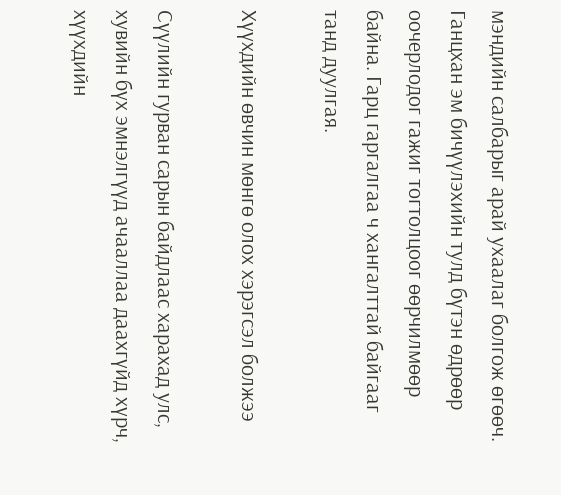мэндийн салбарыг арай ухаалаг болгож өгөөч. Ганцхан эм бичүүлэхийн тулд бүтэн өдрөөр оочерлодог гажиг тогтолцоог өөрчилмөөр байна. Гарц гаргалгаа ч хангалттай байгааг танд дуулгая.

Хүүхдийн өвчин мөнгө олох хэрэгсэл болжээ

Сүүлийн гурван сарын байдлаас харахад улс, хувийн бүх эмнэлгүүд ачааллаа даахгүйд хүрч, хүүхдийн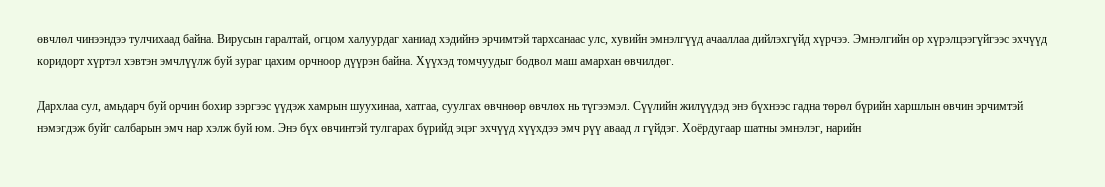өвчлөл чинээндээ тулчихаад байна. Вирусын гаралтай, огцом халуурдаг ханиад хэдийнэ эрчимтэй тархсанаас улс, хувийн эмнэлгүүд ачааллаа дийлэхгүйд хүрчээ. Эмнэлгийн ор хүрэлцээгүйгээс эхчүүд коридорт хүртэл хэвтэн эмчлүүлж буй зураг цахим орчноор дүүрэн байна. Хүүхэд томчуудыг бодвол маш амархан өвчилдөг.

Дархлаа сул, амьдарч буй орчин бохир зэргээс үүдэж хамрын шуухинаа, хатгаа, суулгах өвчнөөр өвчлөх нь түгээмэл. Сүүлийн жилүүдэд энэ бүхнээс гадна төрөл бүрийн харшлын өвчин эрчимтэй нэмэгдэж буйг салбарын эмч нар хэлж буй юм. Энэ бүх өвчинтэй тулгарах бүрийд эцэг эхчүүд хүүхдээ эмч рүү аваад л гүйдэг. Хоёрдугаар шатны эмнэлэг, нарийн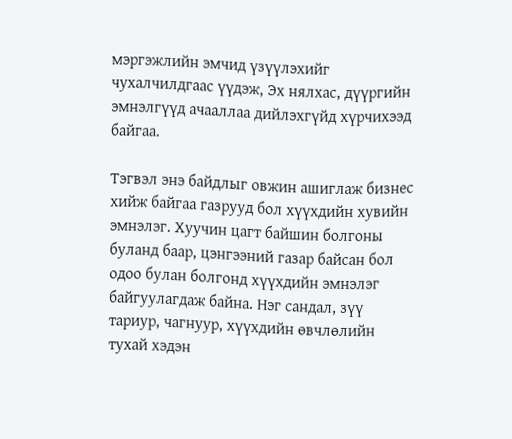мэргэжлийн эмчид үзүүлэхийг чухалчилдгаас үүдэж, Эх нялхас, дүүргийн эмнэлгүүд ачааллаа дийлэхгүйд хүрчихээд байгаа.

Тэгвэл энэ байдлыг овжин ашиглаж бизнес хийж байгаа газрууд бол хүүхдийн хувийн эмнэлэг. Хуучин цагт байшин болгоны буланд баар, цэнгээний газар байсан бол одоо булан болгонд хүүхдийн эмнэлэг байгуулагдаж байна. Нэг сандал, зүү тариур, чагнуур, хүүхдийн өвчлөлийн тухай хэдэн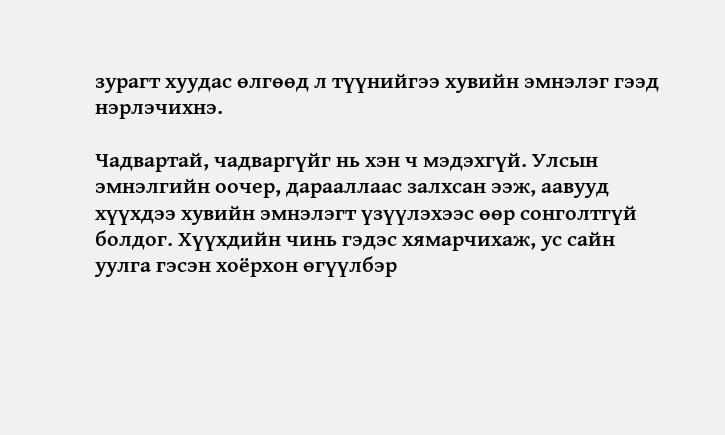зурагт хуудас өлгөөд л түүнийгээ хувийн эмнэлэг гээд нэрлэчихнэ.

Чадвартай, чадваргүйг нь хэн ч мэдэхгүй. Улсын эмнэлгийн оочер, дарааллаас залхсан ээж, аавууд хүүхдээ хувийн эмнэлэгт үзүүлэхээс өөр сонголтгүй болдог. Хүүхдийн чинь гэдэс хямарчихаж, ус сайн уулга гэсэн хоёрхон өгүүлбэр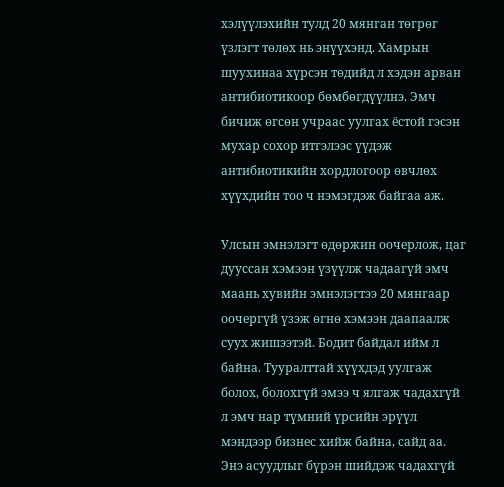хэлүүлэхийн тулд 20 мянган төгрөг үзлэгт төлөх нь энүүхэнд. Хамрын шуухинаа хүрсэн төдийд л хэдэн арван антибиотикоор бөмбөгдүүлнэ. Эмч бичиж өгсөн учраас уулгах ёстой гэсэн мухар сохор итгэлээс үүдэж антибиотикийн хордлогоор өвчлөх хүүхдийн тоо ч нэмэгдэж байгаа аж.

Улсын эмнэлэгт өдөржин оочерлож, цаг дууссан хэмээн үзүүлж чадаагүй эмч маань хувийн эмнэлэгтээ 20 мянгаар оочергүй үзэж өгнө хэмээн даапаалж суух жишээтэй. Бодит байдал ийм л байна. Тууралттай хүүхдэд уулгаж болох, болохгүй эмээ ч ялгаж чадахгүй л эмч нар түмний үрсийн эрүүл мэндээр бизнес хийж байна, сайд аа. Энэ асуудлыг бүрэн шийдэж чадахгүй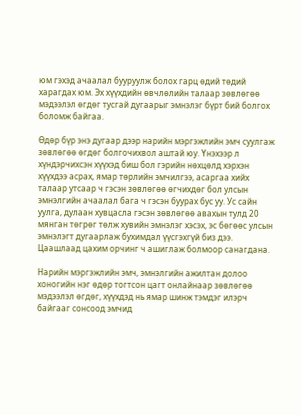юм гэхэд ачаалал бууруулж болох гарц өдий төдий харагдах юм. Эх хүүхдийн өвчлөлийн талаар зөвлөгөө мэдээлэл өгдөг тусгай дугаарыг эмнэлэг бүрт бий болгох боломж байгаа.

Өдөр бүр энэ дугаар дээр нарийн мэргэжлийн эмч суулгаж зөвлөгөө өгдөг болгочихвол аштай юу. Үнэхээр л хүндэрчихсэн хүүхэд биш бол гэрийн нөхцөлд хэрхэн хүүхдээ асрах, ямар төрлийн эмчилгээ, асаргаа хийх талаар утсаар ч гэсэн зөвлөгөө өгчихдөг бол улсын эмнэлгийн ачаалал бага ч гэсэн буурах бус уу. Ус сайн уулга, дулаан хувцасла гэсэн зөвлөгөө авахын тулд 20 мянган төгрөг төлж хувийн эмнэлэг хэсэх, эс бөгөөс улсын эмнэлэгт дугаарлаж бухимдал үүсгэхгүй биз дээ. Цаашлаад цахим орчинг ч ашиглаж болмоор санагдана.

Нарийн мэргэжлийн эмч, эмнэлгийн ажилтан долоо хоногийн нэг өдөр тогтсон цагт онлайнаар зөвлөгөө мэдээлэл өгдөг, хүүхдэд нь ямар шинж тэмдэг илэрч байгааг сонсоод эмчид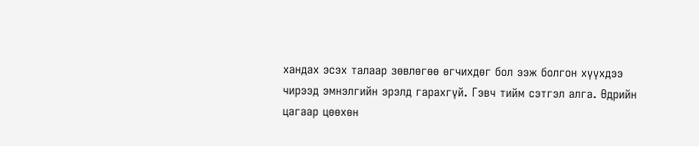хандах эсэх талаар зөвлөгөө өгчихдөг бол ээж болгон хүүхдээ чирээд эмнэлгийн эрэлд гарахгүй. Гэвч тийм сэтгэл алга. Өдрийн цагаар цөөхөн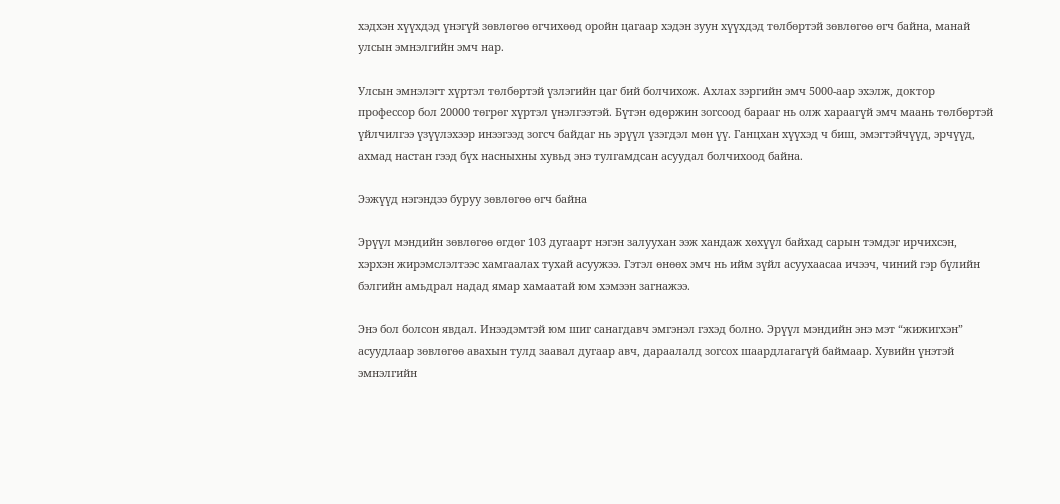хэдхэн хүүхдэд үнэгүй зөвлөгөө өгчихөөд оройн цагаар хэдэн зуун хүүхдэд төлбөртэй зөвлөгөө өгч байна, манай улсын эмнэлгийн эмч нар.

Улсын эмнэлэгт хүртэл төлбөртэй үзлэгийн цаг бий болчихож. Ахлах зэргийн эмч 5000-аар эхэлж, доктор профессор бол 20000 төгрөг хүртэл үнэлгээтэй. Бүтэн өдөржин зогсоод барааг нь олж хараагүй эмч маань төлбөртэй үйлчилгээ үзүүлэхээр инээгээд зогсч байдаг нь эрүүл үзэгдэл мөн үү. Ганцхан хүүхэд ч биш, эмэгтэйчүүд, эрчүүд, ахмад настан гээд бүх насныхны хувьд энэ тулгамдсан асуудал болчихоод байна.

Ээжүүд нэгэндээ буруу зөвлөгөө өгч байна

Эрүүл мэндийн зөвлөгөө өгдөг 103 дугаарт нэгэн залуухан ээж хандаж хөхүүл байхад сарын тэмдэг ирчихсэн, хэрхэн жирэмслэлтээс хамгаалах тухай асуужээ. Гэтэл өнөөх эмч нь ийм зүйл асуухаасаа ичээч, чиний гэр бүлийн бэлгийн амьдрал надад ямар хамаатай юм хэмээн загнажээ.

Энэ бол болсон явдал. Инээдэмтэй юм шиг санагдавч эмгэнэл гэхэд болно. Эрүүл мэндийн энэ мэт “жижигхэн” асуудлаар зөвлөгөө авахын тулд заавал дугаар авч, дараалалд зогсох шаардлагагүй баймаар. Хувийн үнэтэй эмнэлгийн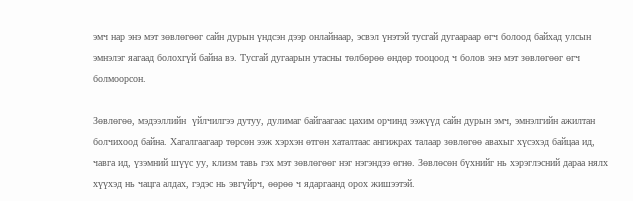эмч нар энэ мэт зөвлөгөөг сайн дурын үндсэн дээр онлайнаар, эсвэл үнэтэй тусгай дугаараар өгч болоод байхад улсын эмнэлэг яагаад болохгүй байна вэ. Тусгай дугаарын утасны төлбөрөө өндөр тооцоод ч болов энэ мэт зөвлөгөөг өгч болмоорсон.

Зөвлөгөө, мэдээллийн  үйлчилгээ дутуу, дулимаг байгаагаас цахим орчинд ээжүүд сайн дурын эмч, эмнэлгийн ажилтан болчихоод байна. Хагалгаагаар төрсөн ээж хэрхэн өтгөн хаталтаас ангижрах талаар зөвлөгөө авахыг хүсэхэд байцаа ид, чавга ид, үзэмний шүүс уу, клизм тавь гэх мэт зөвлөгөөг нэг нэгэндээ өгнө. Зөвлөсөн бүхнийг нь хэрэглэсний дараа нялх хүүхэд нь чацга алдах, гэдэс нь эвгүйрч, өөрөө ч ядаргаанд орох жишээтэй.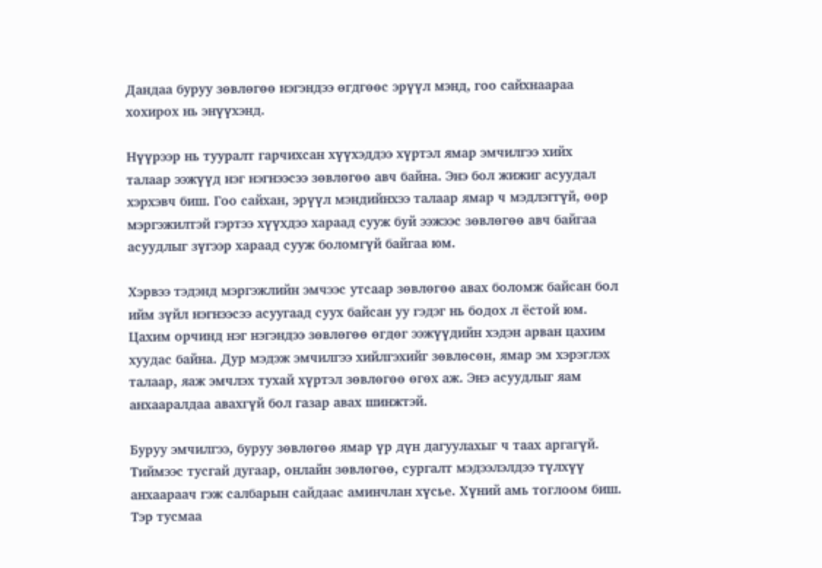Дандаа буруу зөвлөгөө нэгэндээ өгдгөөс эрүүл мэнд, гоо сайхнаараа хохирох нь энүүхэнд.

Нүүрээр нь тууралт гарчихсан хүүхэддээ хүртэл ямар эмчилгээ хийх талаар ээжүүд нэг нэгнээсээ зөвлөгөө авч байна. Энэ бол жижиг асуудал хэрхэвч биш. Гоо сайхан, эрүүл мэндийнхээ талаар ямар ч мэдлэггүй, өөр мэргэжилтэй гэртээ хүүхдээ хараад сууж буй ээжээс зөвлөгөө авч байгаа асуудлыг зүгээр хараад сууж боломгүй байгаа юм.

Хэрвээ тэдэнд мэргэжлийн эмчээс утсаар зөвлөгөө авах боломж байсан бол ийм зүйл нэгнээсээ асуугаад суух байсан уу гэдэг нь бодох л ёстой юм. Цахим орчинд нэг нэгэндээ зөвлөгөө өгдөг ээжүүдийн хэдэн арван цахим хуудас байна. Дур мэдэж эмчилгээ хийлгэхийг зөвлөсөн, ямар эм хэрэглэх талаар, яаж эмчлэх тухай хүртэл зөвлөгөө өгөх аж. Энэ асуудлыг яам анхааралдаа авахгүй бол газар авах шинжтэй.

Буруу эмчилгээ, буруу зөвлөгөө ямар үр дүн дагуулахыг ч таах аргагүй. Тиймээс тусгай дугаар, онлайн зөвлөгөө, сургалт мэдээлэлдээ түлхүү анхаараач гэж салбарын сайдаас аминчлан хүсье. Хүний амь тоглоом биш. Тэр тусмаа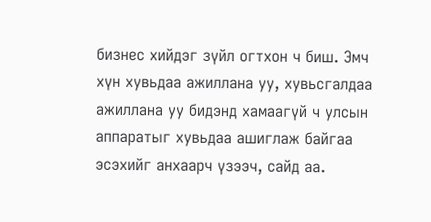бизнес хийдэг зүйл огтхон ч биш. Эмч хүн хувьдаа ажиллана уу, хувьсгалдаа ажиллана уу бидэнд хамаагүй ч улсын аппаратыг хувьдаа ашиглаж байгаа эсэхийг анхаарч үзээч, сайд аа.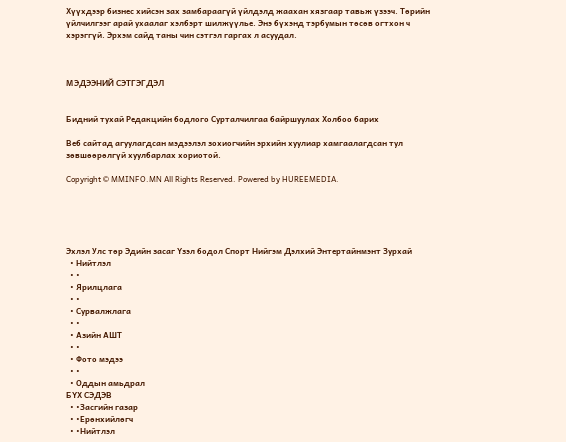Хүүхдээр бизнес хийсэн зах замбараагүй үйлдэлд жаахан хязгаар тавьж үзээч. Төрийн үйлчилгээг арай ухаалаг хэлбэрт шилжүүлье. Энэ бүхэнд тэрбумын төсөв огтхон ч хэрэггүй. Эрхэм сайд таны чин сэтгэл гаргах л асуудал.



МЭДЭЭНИЙ СЭТГЭГДЭЛ


Бидний тухай Редакцийн бодлого Сурталчилгаа байршуулах Холбоо барих

Веб сайтад агуулагдсан мэдээлэл зохиогчийн эрхийн хуулиар хамгаалагдсан тул зөвшөөрөлгүй хуулбарлах хориотой.

Copyright © MMINFO.MN All Rights Reserved. Powered by HUREEMEDIA.





Эхлэл Улс төр Эдийн засаг Үзэл бодол Спорт Нийгэм Дэлхий Энтертайнмэнт Зурхай
  • Нийтлэл
  • •
  • Ярилцлага
  • •
  • Сурвалжлага
  • •
  • Азийн АШТ
  • •
  • Фото мэдээ
  • •
  • Оддын амьдрал
БҮХ СЭДЭВ
  • •Засгийн газар
  • •Ерөнхийлөгч
  • •Нийтлэл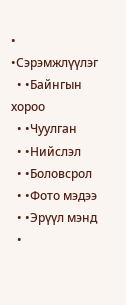• •Сэрэмжлүүлэг
  • •Байнгын хороо
  • •Чуулган
  • •Нийслэл
  • •Боловсрол
  • •Фото мэдээ
  • •Эрүүл мэнд
  •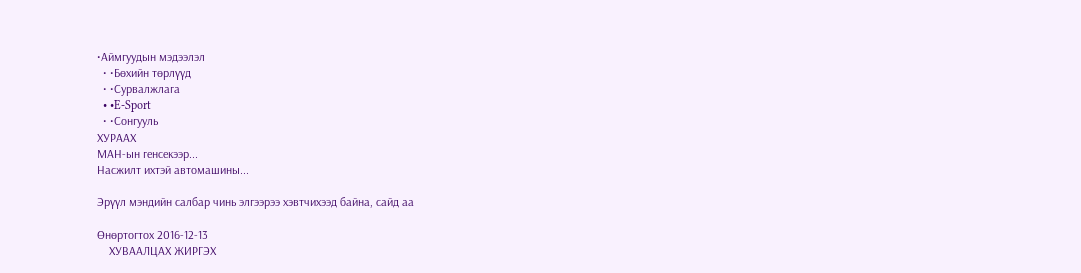•Аймгуудын мэдээлэл
  • •Бөхийн төрлүүд
  • •Сурвалжлага
  • •E-Sport
  • •Сонгууль
ХУРААХ
МАН-ын генсекээр...
Насжилт ихтэй автомашины...

Эрүүл мэндийн салбар чинь элгээрээ хэвтчихээд байна, сайд аа

Өнөртогтох 2016-12-13
    ХУВААЛЦАХ ЖИРГЭХ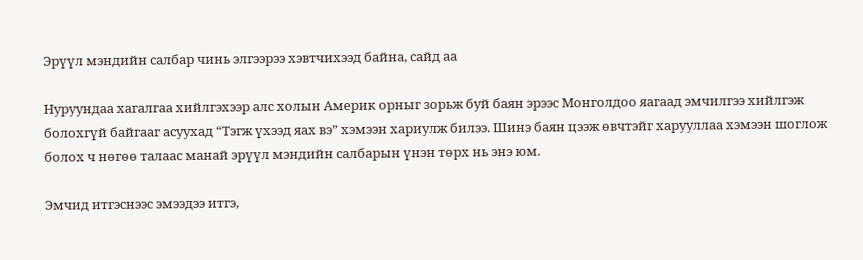Эрүүл мэндийн салбар чинь элгээрээ хэвтчихээд байна, сайд аа

Нуруундаа хагалгаа хийлгэхээр алс холын Америк орныг зорьж буй баян эрээс Монголдоо яагаад эмчилгээ хийлгэж болохгүй байгааг асуухад “Тэгж үхээд яах вэ” хэмээн хариулж билээ. Шинэ баян цээж өвчтэйг харууллаа хэмээн шоглож болох ч нөгөө талаас манай эрүүл мэндийн салбарын үнэн төрх нь энэ юм.

Эмчид итгэснээс эмээдээ итгэ,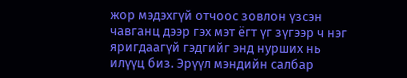жор мэдэхгүй отчоос зовлон үзсэн чавганц дээр гэх мэт ёгт үг зүгээр ч нэг яригдаагүй гэдгийг энд нурших нь илүүц биз. Эрүүл мэндийн салбар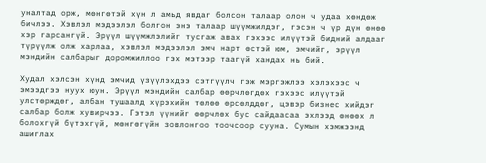уналтад орж, мөнгөтэй хүн л амьд явдаг болсон талаар олон ч удаа хөндөж бичлээ. Хэвлэл мэдээлэл болгон энэ талаар шүүмжилдэг, гэсэн ч үр дүн өнөө хэр гарсангүй. Эрүүл шүүмжлэлийг тусгаж авах гэхээс илүүтэй бидний алдааг түрүүлж олж харлаа, хэвлэл мэдээлэл эмч нарт өстэй юм, эмчийг, эрүүл мэндийн салбарыг доромжиллоо гэх мэтээр таагүй хандах нь бий.

Худал хэлсэн хүнд эмчид үзүүлэхдээ сэтгүүлч гэж мэргэжлээ хэлэхээс ч эмээдгээ нуух юун. Эрүүл мэндийн салбар өөрчлөгдөх гэхээс илүүтэй улстөрждөг, албан тушаалд хүрэхийн төлөө өрсөлддөг, цэвэр бизнес хийдэг салбар болж хувирчээ. Гэтэл үүнийг өөрчлөх бус сайдаасаа эхлээд өнөөх л болохгүй бүтэхгүй, мөнгөгүйн зовлонгоо тоочсоор сууна. Сумын хэмжээнд ашиглах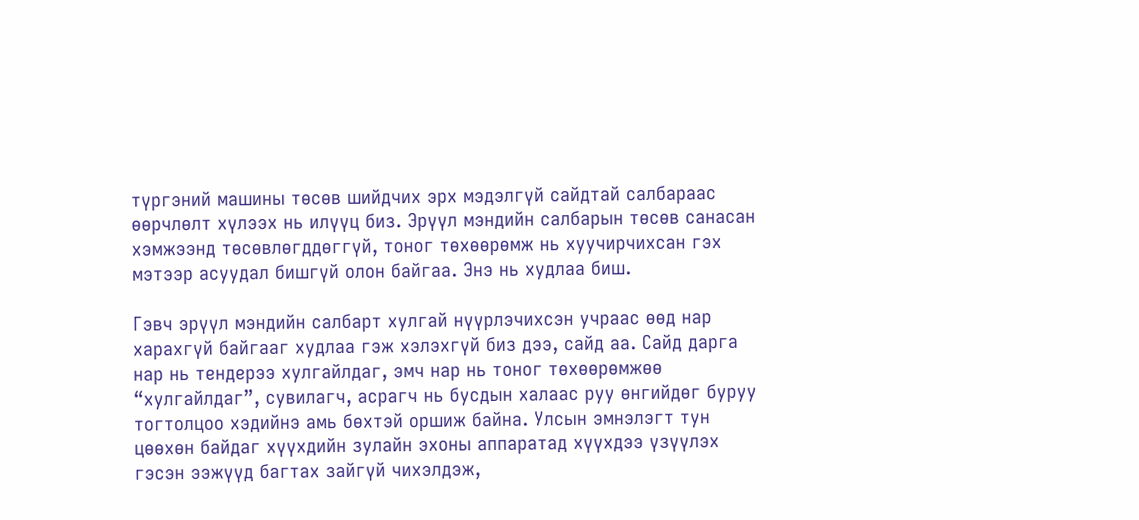түргэний машины төсөв шийдчих эрх мэдэлгүй сайдтай салбараас өөрчлөлт хүлээх нь илүүц биз. Эрүүл мэндийн салбарын төсөв санасан хэмжээнд төсөвлөгддөггүй, тоног төхөөрөмж нь хуучирчихсан гэх мэтээр асуудал бишгүй олон байгаа. Энэ нь худлаа биш.

Гэвч эрүүл мэндийн салбарт хулгай нүүрлэчихсэн учраас өөд нар харахгүй байгааг худлаа гэж хэлэхгүй биз дээ, сайд аа. Сайд дарга нар нь тендерээ хулгайлдаг, эмч нар нь тоног төхөөрөмжөө “хулгайлдаг”, сувилагч, асрагч нь бусдын халаас руу өнгийдөг буруу тогтолцоо хэдийнэ амь бөхтэй оршиж байна. Улсын эмнэлэгт тун цөөхөн байдаг хүүхдийн зулайн эхоны аппаратад хүүхдээ үзүүлэх гэсэн ээжүүд багтах зайгүй чихэлдэж,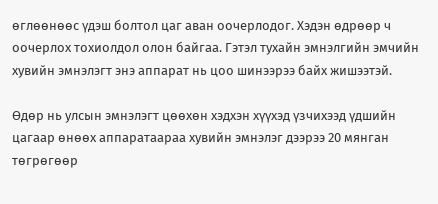өглөөнөөс үдэш болтол цаг аван оочерлодог. Хэдэн өдрөөр ч оочерлох тохиолдол олон байгаа. Гэтэл тухайн эмнэлгийн эмчийн хувийн эмнэлэгт энэ аппарат нь цоо шинээрээ байх жишээтэй.

Өдөр нь улсын эмнэлэгт цөөхөн хэдхэн хүүхэд үзчихээд үдшийн цагаар өнөөх аппаратаараа хувийн эмнэлэг дээрээ 20 мянган төгрөгөөр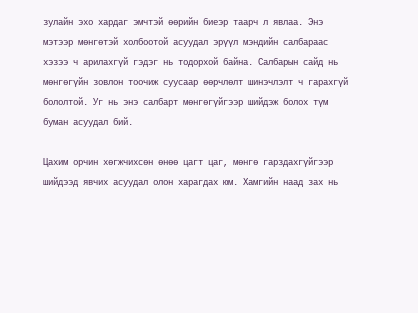зулайн эхо хардаг эмчтэй өөрийн биеэр таарч л явлаа. Энэ мэтээр мөнгөтэй холбоотой асуудал эрүүл мэндийн салбараас хэзээ ч арилахгүй гэдэг нь тодорхой байна. Салбарын сайд нь мөнгөгүйн зовлон тоочиж суусаар өөрчлөлт шинэчлэлт ч гарахгүй бололтой. Уг нь энэ салбарт мөнгөгүйгээр шийдэж болох түм буман асуудал бий.

Цахим орчин хөгжчихсөн өнөө цагт цаг, мөнгө гарздахгүйгээр шийдээд явчих асуудал олон харагдах юм. Хамгийн наад зах нь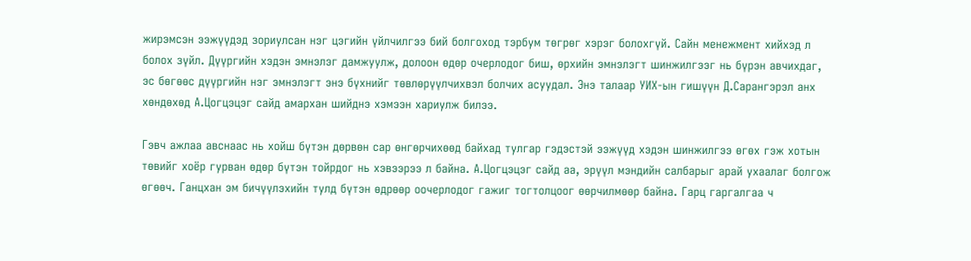жирэмсэн ээжүүдэд зориулсан нэг цэгийн үйлчилгээ бий болгоход тэрбум төгрөг хэрэг болохгүй. Сайн менежмент хийхэд л болох зүйл. Дүүргийн хэдэн эмнэлэг дамжуулж, долоон өдөр очерлодог биш, өрхийн эмнэлэгт шинжилгээг нь бүрэн авчихдаг, эс бөгөөс дүүргийн нэг эмнэлэгт энэ бүхнийг төвлөрүүлчихвэл болчих асуудал. Энэ талаар УИХ-ын гишүүн Д.Сарангэрэл анх хөндөхөд А.Цогцэцэг сайд амархан шийднэ хэмээн хариулж билээ.

Гэвч ажлаа авснаас нь хойш бүтэн дөрвөн сар өнгөрчихөөд байхад тулгар гэдэстэй ээжүүд хэдэн шинжилгээ өгөх гэж хотын төвийг хоёр гурван өдөр бүтэн тойрдог нь хэвээрээ л байна. А.Цогцэцэг сайд аа, эрүүл мэндийн салбарыг арай ухаалаг болгож өгөөч. Ганцхан эм бичүүлэхийн тулд бүтэн өдрөөр оочерлодог гажиг тогтолцоог өөрчилмөөр байна. Гарц гаргалгаа ч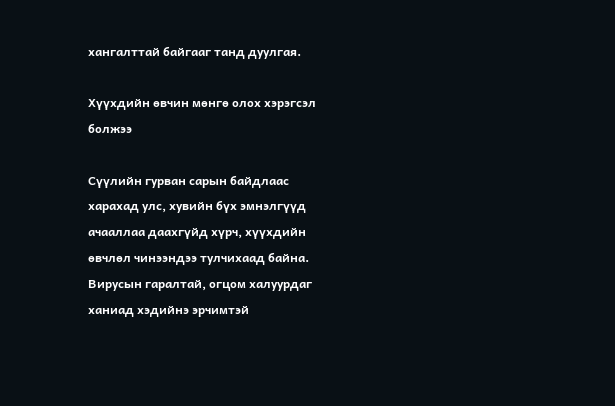хангалттай байгааг танд дуулгая.

Хүүхдийн өвчин мөнгө олох хэрэгсэл болжээ

Сүүлийн гурван сарын байдлаас харахад улс, хувийн бүх эмнэлгүүд ачааллаа даахгүйд хүрч, хүүхдийн өвчлөл чинээндээ тулчихаад байна. Вирусын гаралтай, огцом халуурдаг ханиад хэдийнэ эрчимтэй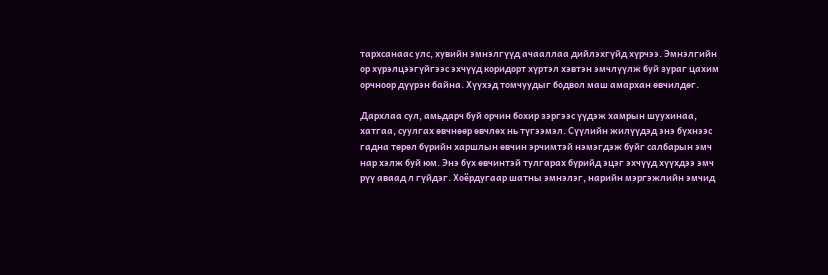тархсанаас улс, хувийн эмнэлгүүд ачааллаа дийлэхгүйд хүрчээ. Эмнэлгийн ор хүрэлцээгүйгээс эхчүүд коридорт хүртэл хэвтэн эмчлүүлж буй зураг цахим орчноор дүүрэн байна. Хүүхэд томчуудыг бодвол маш амархан өвчилдөг.

Дархлаа сул, амьдарч буй орчин бохир зэргээс үүдэж хамрын шуухинаа, хатгаа, суулгах өвчнөөр өвчлөх нь түгээмэл. Сүүлийн жилүүдэд энэ бүхнээс гадна төрөл бүрийн харшлын өвчин эрчимтэй нэмэгдэж буйг салбарын эмч нар хэлж буй юм. Энэ бүх өвчинтэй тулгарах бүрийд эцэг эхчүүд хүүхдээ эмч рүү аваад л гүйдэг. Хоёрдугаар шатны эмнэлэг, нарийн мэргэжлийн эмчид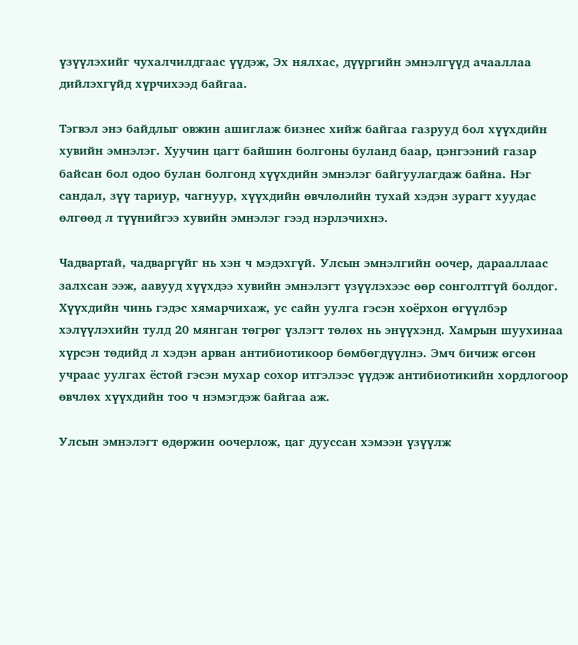үзүүлэхийг чухалчилдгаас үүдэж, Эх нялхас, дүүргийн эмнэлгүүд ачааллаа дийлэхгүйд хүрчихээд байгаа.

Тэгвэл энэ байдлыг овжин ашиглаж бизнес хийж байгаа газрууд бол хүүхдийн хувийн эмнэлэг. Хуучин цагт байшин болгоны буланд баар, цэнгээний газар байсан бол одоо булан болгонд хүүхдийн эмнэлэг байгуулагдаж байна. Нэг сандал, зүү тариур, чагнуур, хүүхдийн өвчлөлийн тухай хэдэн зурагт хуудас өлгөөд л түүнийгээ хувийн эмнэлэг гээд нэрлэчихнэ.

Чадвартай, чадваргүйг нь хэн ч мэдэхгүй. Улсын эмнэлгийн оочер, дарааллаас залхсан ээж, аавууд хүүхдээ хувийн эмнэлэгт үзүүлэхээс өөр сонголтгүй болдог. Хүүхдийн чинь гэдэс хямарчихаж, ус сайн уулга гэсэн хоёрхон өгүүлбэр хэлүүлэхийн тулд 20 мянган төгрөг үзлэгт төлөх нь энүүхэнд. Хамрын шуухинаа хүрсэн төдийд л хэдэн арван антибиотикоор бөмбөгдүүлнэ. Эмч бичиж өгсөн учраас уулгах ёстой гэсэн мухар сохор итгэлээс үүдэж антибиотикийн хордлогоор өвчлөх хүүхдийн тоо ч нэмэгдэж байгаа аж.

Улсын эмнэлэгт өдөржин оочерлож, цаг дууссан хэмээн үзүүлж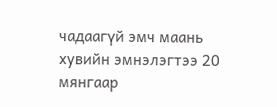чадаагүй эмч маань хувийн эмнэлэгтээ 20 мянгаар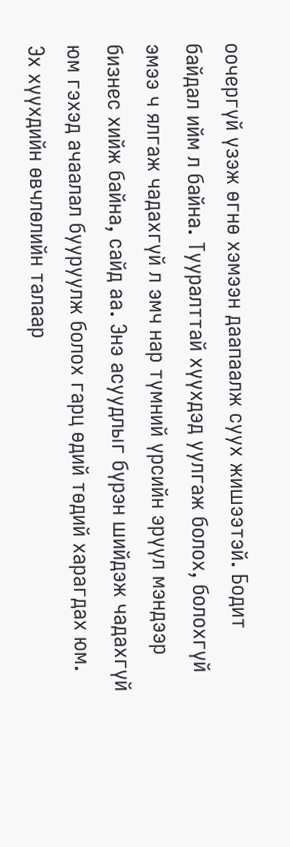оочергүй үзэж өгнө хэмээн даапаалж суух жишээтэй. Бодит байдал ийм л байна. Тууралттай хүүхдэд уулгаж болох, болохгүй эмээ ч ялгаж чадахгүй л эмч нар түмний үрсийн эрүүл мэндээр бизнес хийж байна, сайд аа. Энэ асуудлыг бүрэн шийдэж чадахгүй юм гэхэд ачаалал бууруулж болох гарц өдий төдий харагдах юм. Эх хүүхдийн өвчлөлийн талаар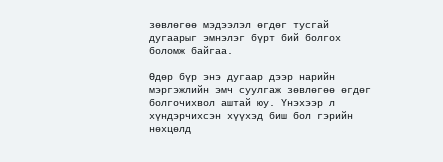зөвлөгөө мэдээлэл өгдөг тусгай дугаарыг эмнэлэг бүрт бий болгох боломж байгаа.

Өдөр бүр энэ дугаар дээр нарийн мэргэжлийн эмч суулгаж зөвлөгөө өгдөг болгочихвол аштай юу. Үнэхээр л хүндэрчихсэн хүүхэд биш бол гэрийн нөхцөлд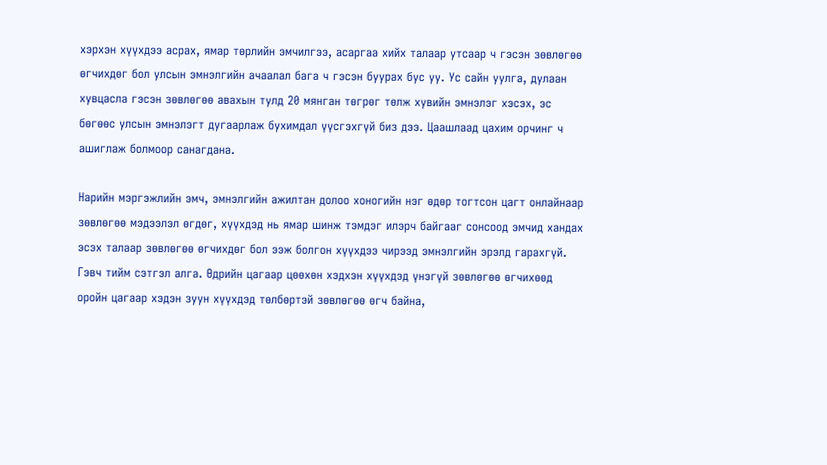хэрхэн хүүхдээ асрах, ямар төрлийн эмчилгээ, асаргаа хийх талаар утсаар ч гэсэн зөвлөгөө өгчихдөг бол улсын эмнэлгийн ачаалал бага ч гэсэн буурах бус уу. Ус сайн уулга, дулаан хувцасла гэсэн зөвлөгөө авахын тулд 20 мянган төгрөг төлж хувийн эмнэлэг хэсэх, эс бөгөөс улсын эмнэлэгт дугаарлаж бухимдал үүсгэхгүй биз дээ. Цаашлаад цахим орчинг ч ашиглаж болмоор санагдана.

Нарийн мэргэжлийн эмч, эмнэлгийн ажилтан долоо хоногийн нэг өдөр тогтсон цагт онлайнаар зөвлөгөө мэдээлэл өгдөг, хүүхдэд нь ямар шинж тэмдэг илэрч байгааг сонсоод эмчид хандах эсэх талаар зөвлөгөө өгчихдөг бол ээж болгон хүүхдээ чирээд эмнэлгийн эрэлд гарахгүй. Гэвч тийм сэтгэл алга. Өдрийн цагаар цөөхөн хэдхэн хүүхдэд үнэгүй зөвлөгөө өгчихөөд оройн цагаар хэдэн зуун хүүхдэд төлбөртэй зөвлөгөө өгч байна,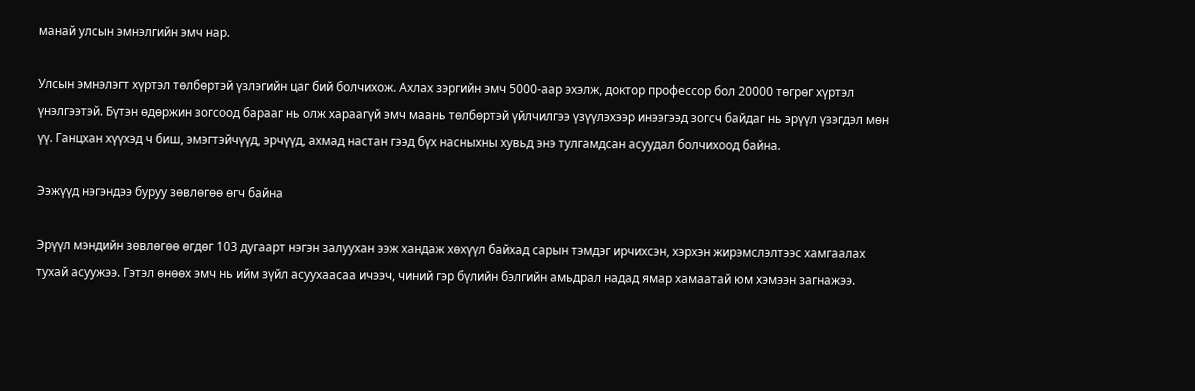манай улсын эмнэлгийн эмч нар.

Улсын эмнэлэгт хүртэл төлбөртэй үзлэгийн цаг бий болчихож. Ахлах зэргийн эмч 5000-аар эхэлж, доктор профессор бол 20000 төгрөг хүртэл үнэлгээтэй. Бүтэн өдөржин зогсоод барааг нь олж хараагүй эмч маань төлбөртэй үйлчилгээ үзүүлэхээр инээгээд зогсч байдаг нь эрүүл үзэгдэл мөн үү. Ганцхан хүүхэд ч биш, эмэгтэйчүүд, эрчүүд, ахмад настан гээд бүх насныхны хувьд энэ тулгамдсан асуудал болчихоод байна.

Ээжүүд нэгэндээ буруу зөвлөгөө өгч байна

Эрүүл мэндийн зөвлөгөө өгдөг 103 дугаарт нэгэн залуухан ээж хандаж хөхүүл байхад сарын тэмдэг ирчихсэн, хэрхэн жирэмслэлтээс хамгаалах тухай асуужээ. Гэтэл өнөөх эмч нь ийм зүйл асуухаасаа ичээч, чиний гэр бүлийн бэлгийн амьдрал надад ямар хамаатай юм хэмээн загнажээ.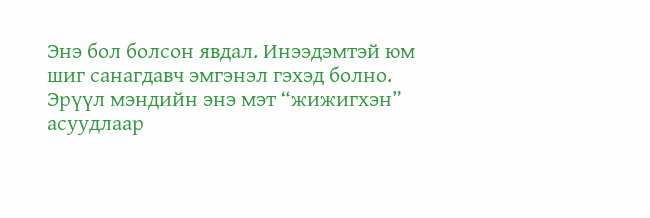Энэ бол болсон явдал. Инээдэмтэй юм шиг санагдавч эмгэнэл гэхэд болно. Эрүүл мэндийн энэ мэт “жижигхэн” асуудлаар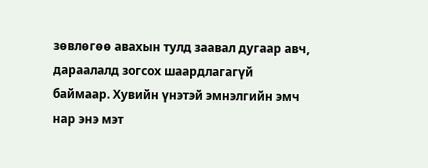зөвлөгөө авахын тулд заавал дугаар авч, дараалалд зогсох шаардлагагүй баймаар. Хувийн үнэтэй эмнэлгийн эмч нар энэ мэт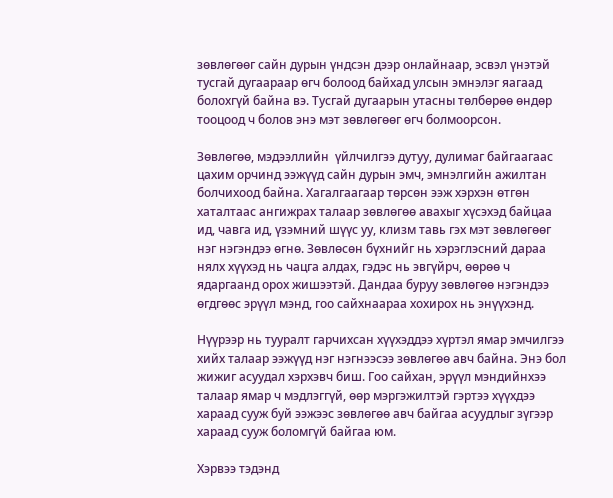зөвлөгөөг сайн дурын үндсэн дээр онлайнаар, эсвэл үнэтэй тусгай дугаараар өгч болоод байхад улсын эмнэлэг яагаад болохгүй байна вэ. Тусгай дугаарын утасны төлбөрөө өндөр тооцоод ч болов энэ мэт зөвлөгөөг өгч болмоорсон.

Зөвлөгөө, мэдээллийн  үйлчилгээ дутуу, дулимаг байгаагаас цахим орчинд ээжүүд сайн дурын эмч, эмнэлгийн ажилтан болчихоод байна. Хагалгаагаар төрсөн ээж хэрхэн өтгөн хаталтаас ангижрах талаар зөвлөгөө авахыг хүсэхэд байцаа ид, чавга ид, үзэмний шүүс уу, клизм тавь гэх мэт зөвлөгөөг нэг нэгэндээ өгнө. Зөвлөсөн бүхнийг нь хэрэглэсний дараа нялх хүүхэд нь чацга алдах, гэдэс нь эвгүйрч, өөрөө ч ядаргаанд орох жишээтэй. Дандаа буруу зөвлөгөө нэгэндээ өгдгөөс эрүүл мэнд, гоо сайхнаараа хохирох нь энүүхэнд.

Нүүрээр нь тууралт гарчихсан хүүхэддээ хүртэл ямар эмчилгээ хийх талаар ээжүүд нэг нэгнээсээ зөвлөгөө авч байна. Энэ бол жижиг асуудал хэрхэвч биш. Гоо сайхан, эрүүл мэндийнхээ талаар ямар ч мэдлэггүй, өөр мэргэжилтэй гэртээ хүүхдээ хараад сууж буй ээжээс зөвлөгөө авч байгаа асуудлыг зүгээр хараад сууж боломгүй байгаа юм.

Хэрвээ тэдэнд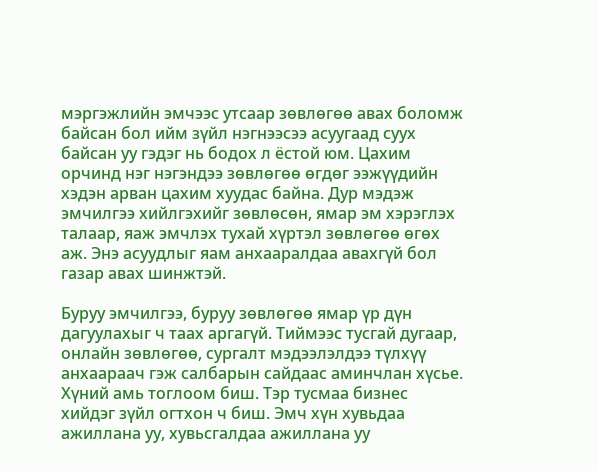мэргэжлийн эмчээс утсаар зөвлөгөө авах боломж байсан бол ийм зүйл нэгнээсээ асуугаад суух байсан уу гэдэг нь бодох л ёстой юм. Цахим орчинд нэг нэгэндээ зөвлөгөө өгдөг ээжүүдийн хэдэн арван цахим хуудас байна. Дур мэдэж эмчилгээ хийлгэхийг зөвлөсөн, ямар эм хэрэглэх талаар, яаж эмчлэх тухай хүртэл зөвлөгөө өгөх аж. Энэ асуудлыг яам анхааралдаа авахгүй бол газар авах шинжтэй.

Буруу эмчилгээ, буруу зөвлөгөө ямар үр дүн дагуулахыг ч таах аргагүй. Тиймээс тусгай дугаар, онлайн зөвлөгөө, сургалт мэдээлэлдээ түлхүү анхаараач гэж салбарын сайдаас аминчлан хүсье. Хүний амь тоглоом биш. Тэр тусмаа бизнес хийдэг зүйл огтхон ч биш. Эмч хүн хувьдаа ажиллана уу, хувьсгалдаа ажиллана уу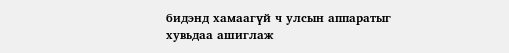бидэнд хамаагүй ч улсын аппаратыг хувьдаа ашиглаж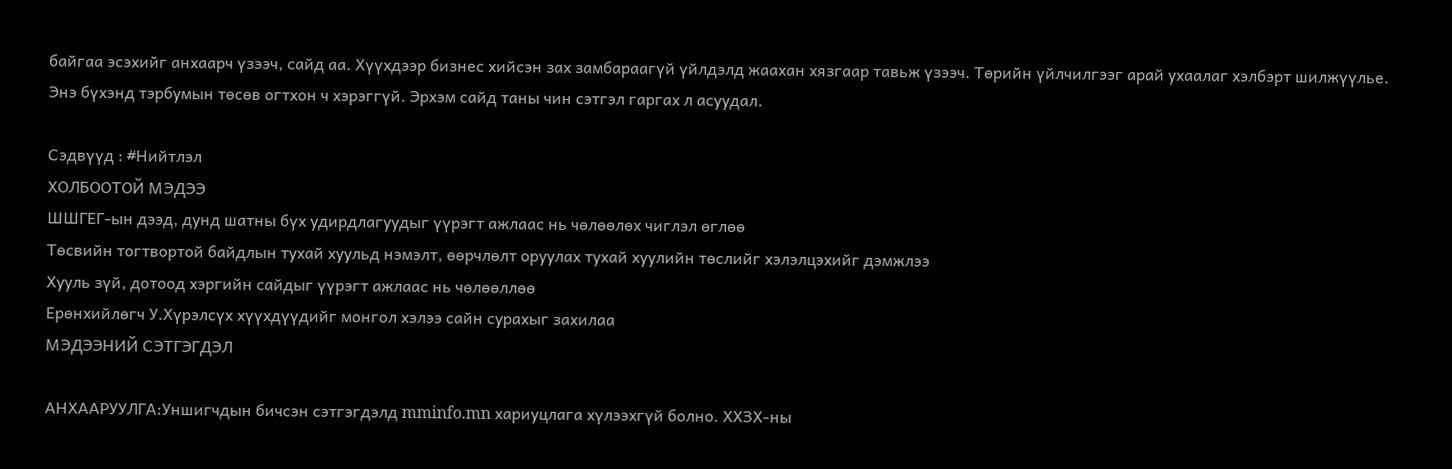байгаа эсэхийг анхаарч үзээч, сайд аа. Хүүхдээр бизнес хийсэн зах замбараагүй үйлдэлд жаахан хязгаар тавьж үзээч. Төрийн үйлчилгээг арай ухаалаг хэлбэрт шилжүүлье. Энэ бүхэнд тэрбумын төсөв огтхон ч хэрэггүй. Эрхэм сайд таны чин сэтгэл гаргах л асуудал.

Сэдвүүд : #Нийтлэл
ХОЛБООТОЙ МЭДЭЭ
ШШГЕГ-ын дээд, дунд шатны бүх удирдлагуудыг үүрэгт ажлаас нь чөлөөлөх чиглэл өглөө
Төсвийн тогтвортой байдлын тухай хуульд нэмэлт, өөрчлөлт оруулах тухай хуулийн төслийг хэлэлцэхийг дэмжлээ
Хууль зүй, дотоод хэргийн сайдыг үүрэгт ажлаас нь чөлөөллөө
Ерөнхийлөгч У.Хүрэлсүх хүүхдүүдийг монгол хэлээ сайн сурахыг захилаа
МЭДЭЭНИЙ СЭТГЭГДЭЛ

АНХААРУУЛГА:Уншигчдын бичсэн сэтгэгдэлд mminfo.mn хариуцлага хүлээхгүй болно. ХХЗХ-ны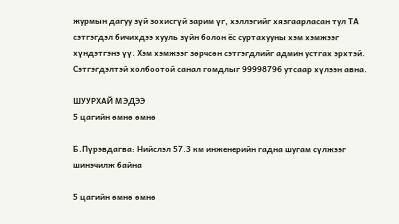журмын дагуу зүй зохисгүй зарим үг, хэллэгийг хязгаарласан тул ТА сэтгэгдэл бичихдээ хууль зүйн болон ёс суртахууны хэм хэмжээг хүндэтгэнэ үү. Хэм хэмжээг зөрчсөн сэтгэгдлийг админ устгах эрхтэй. Сэтгэгдэлтэй холбоотой санал гомдлыг 99998796 утсаар хүлээн авна.

ШУУРХАЙ МЭДЭЭ
5 цагийн өмнө өмнө

Б.Пүрэвдагва: Нийслэл 57.3 км инженерийн гадна шугам сүлжээг шинэчилж байна

5 цагийн өмнө өмнө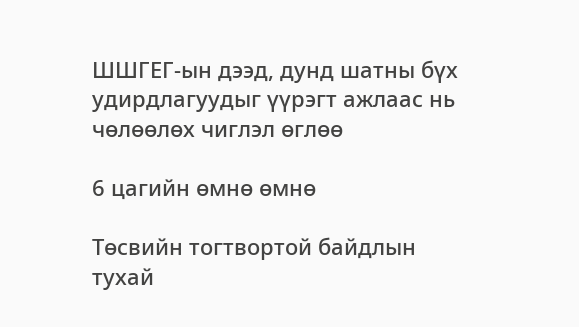ШШГЕГ-ын дээд, дунд шатны бүх удирдлагуудыг үүрэгт ажлаас нь чөлөөлөх чиглэл өглөө

6 цагийн өмнө өмнө

Төсвийн тогтвортой байдлын тухай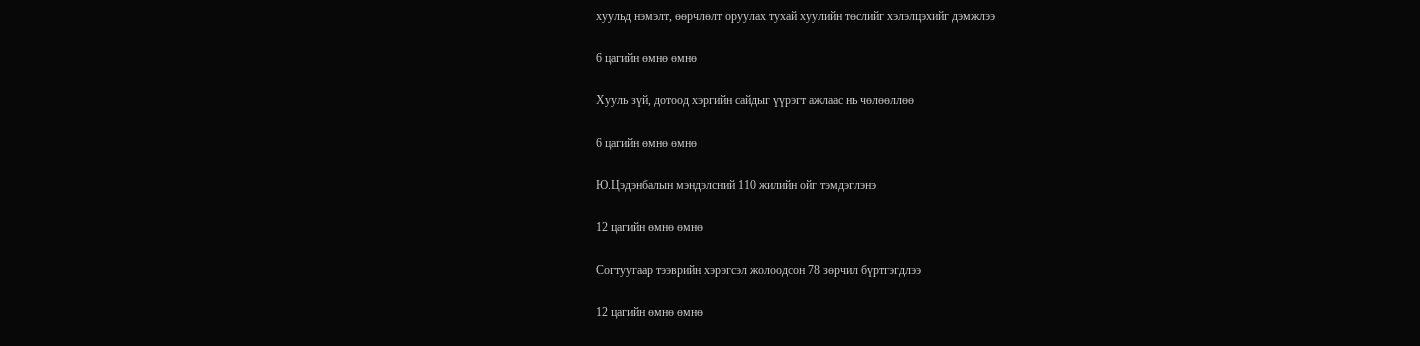хуульд нэмэлт, өөрчлөлт оруулах тухай хуулийн төслийг хэлэлцэхийг дэмжлээ

6 цагийн өмнө өмнө

Хууль зүй, дотоод хэргийн сайдыг үүрэгт ажлаас нь чөлөөллөө

6 цагийн өмнө өмнө

Ю.Цэдэнбалын мэндэлсний 110 жилийн ойг тэмдэглэнэ

12 цагийн өмнө өмнө

Согтуугаар тээврийн хэрэгсэл жолоодсон 78 зөрчил бүртгэгдлээ

12 цагийн өмнө өмнө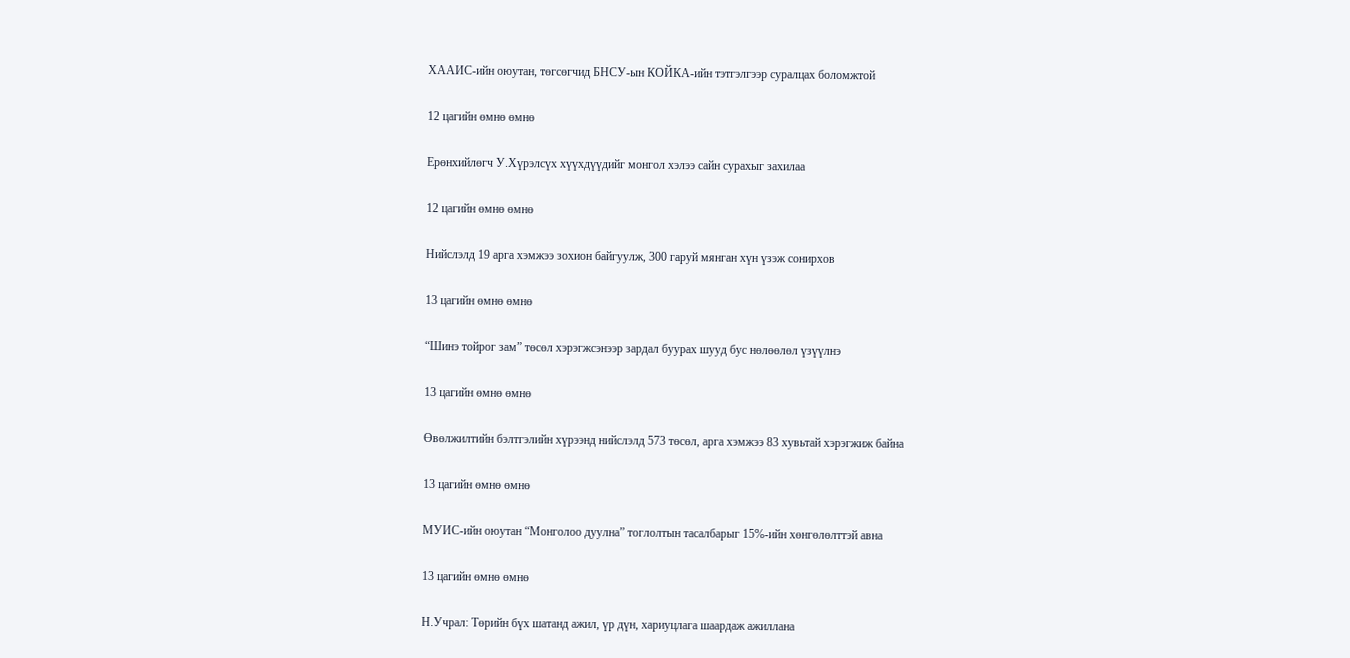ХААИС-ийн оюутан, төгсөгчид БНСУ-ын КОЙКА-ийн тэтгэлгээр суралцах боломжтой

12 цагийн өмнө өмнө

Ерөнхийлөгч У.Хүрэлсүх хүүхдүүдийг монгол хэлээ сайн сурахыг захилаа

12 цагийн өмнө өмнө

Нийслэлд 19 арга хэмжээ зохион байгуулж, 300 гаруй мянган хүн үзэж сонирхов

13 цагийн өмнө өмнө

“Шинэ тойрог зам” төсөл хэрэгжсэнээр зардал буурах шууд бус нөлөөлөл үзүүлнэ

13 цагийн өмнө өмнө

Өвөлжилтийн бэлтгэлийн хүрээнд нийслэлд 573 төсөл, арга хэмжээ 83 хувьтай хэрэгжиж байна

13 цагийн өмнө өмнө

МУИС-ийн оюутан “Монголоо дуулна” тоглолтын тасалбарыг 15%-ийн хөнгөлөлттэй авна

13 цагийн өмнө өмнө

Н.Учрал: Төрийн бүх шатанд ажил, үр дүн, хариуцлага шаардаж ажиллана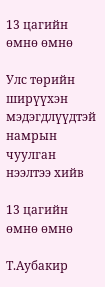13 цагийн өмнө өмнө

Улс төрийн ширүүхэн мэдэгдлүүдтэй намрын чуулган нээлтээ хийв

13 цагийн өмнө өмнө

Т.Аубакир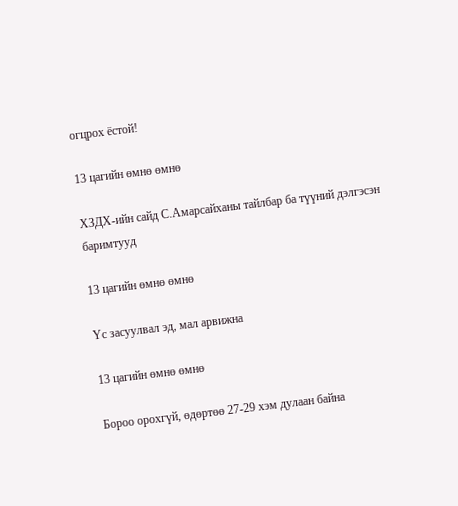огцрох ёстой!

13 цагийн өмнө өмнө

ХЗДХ-ийн сайд С.Амарсайханы тайлбар ба түүний дэлгэсэн баримтууд

13 цагийн өмнө өмнө

Үс засуулвал эд, мал арвижна

13 цагийн өмнө өмнө

Бороо орохгүй, өдөртөө 27-29 хэм дулаан байна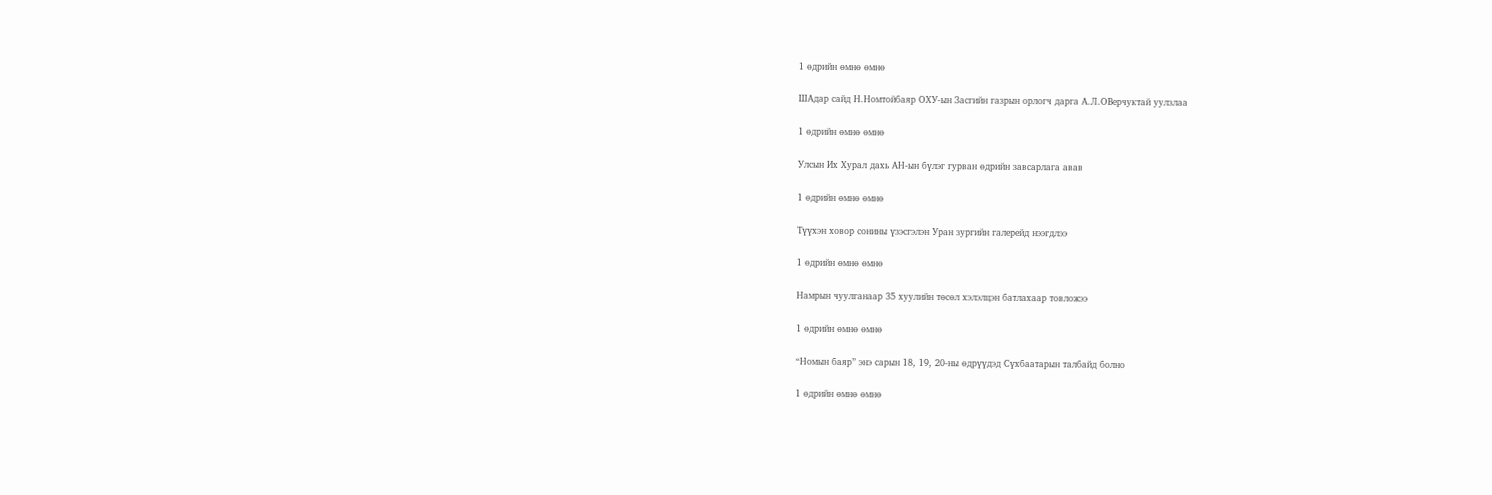1 өдрийн өмнө өмнө

ШАдар сайд Н.Номтойбаяр ОХУ-ын Засгийн газрын орлогч дарга А.Л.ОВерчуктай уулзлаа

1 өдрийн өмнө өмнө

Улсын Их Хурал дахь АН-ын бүлэг гурван өдрийн завсарлага авав

1 өдрийн өмнө өмнө

Түүхэн ховор сонины үзэсгэлэн Уран зургийн галерейд нээгдлээ

1 өдрийн өмнө өмнө

Намрын чуулганаар 35 хуулийн төсөл хэлэлцэн батлахаар товложээ

1 өдрийн өмнө өмнө

“Номын баяр” энэ сарын 18, 19, 20-ны өдрүүдэд Сүхбаатарын талбайд болно

1 өдрийн өмнө өмнө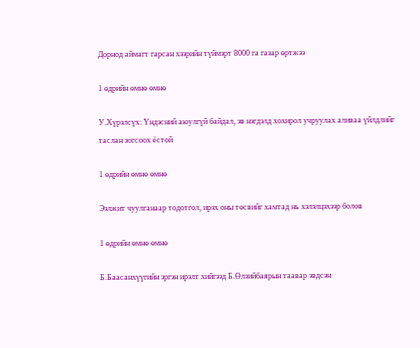Дорнод аймагт гарсан хээрийн түймэрт 8000 га газар өртжээ

1 өдрийн өмнө өмнө

У.Хүрэлсүх: Үндэсний аюулгүй байдал, эв нэгдэлд хохирол учруулах аливаа үйлдлийг таслан зогсоох ёстой

1 өдрийн өмнө өмнө

Ээлжит чуулганаар тодотгол, ирэх оны төсвийг хамтад нь хэлэлцэхээр болов

1 өдрийн өмнө өмнө

Б.Баасанхүүгийн эргэн ирэлт хийгээд Б.Өлзийбаярын таавар эвдсэн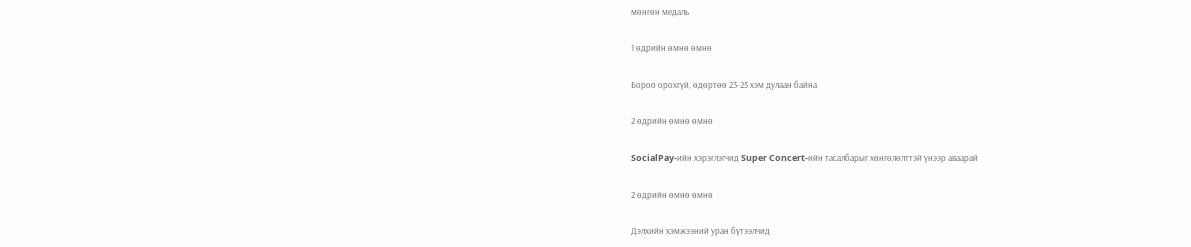мөнгөн медаль

1 өдрийн өмнө өмнө

Бороо орохгүй, өдөртөө 23-25 хэм дулаан байна

2 өдрийн өмнө өмнө

SocialPay-ийн хэрэглэгчид Super Concert-ийн тасалбарыг хөнгөлөлттэй үнээр аваарай

2 өдрийн өмнө өмнө

Дэлхийн хэмжээний уран бүтээлчид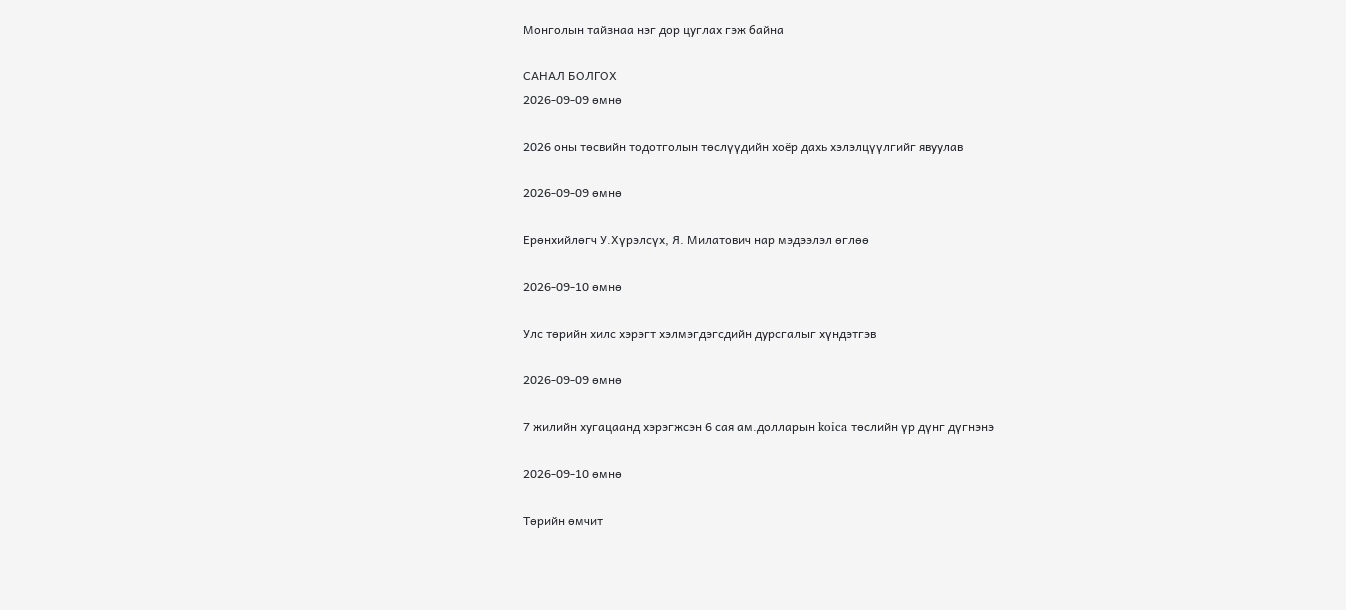Монголын тайзнаа нэг дор цуглах гэж байна

САНАЛ БОЛГОХ
2026-09-09 өмнө

2026 оны төсвийн тодотголын төслүүдийн хоёр дахь хэлэлцүүлгийг явуулав

2026-09-09 өмнө

Ерөнхийлөгч У.Хүрэлсүх, Я. Милатович нар мэдээлэл өглөө

2026-09-10 өмнө

Улс төрийн хилс хэрэгт хэлмэгдэгсдийн дурсгалыг хүндэтгэв

2026-09-09 өмнө

7 жилийн хугацаанд хэрэгжсэн 6 сая ам.долларын koica төслийн үр дүнг дүгнэнэ

2026-09-10 өмнө

Төрийн өмчит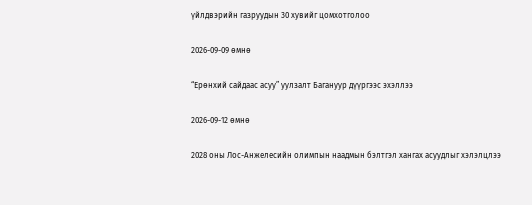үйлдвэрийн газруудын 30 хувийг цомхотголоо

2026-09-09 өмнө

“Ерөнхий сайдаас асуу” уулзалт Багануур дүүргээс эхэллээ

2026-09-12 өмнө

2028 оны Лос-Анжелесийн олимпын наадмын бэлтгэл хангах асуудлыг хэлэлцлээ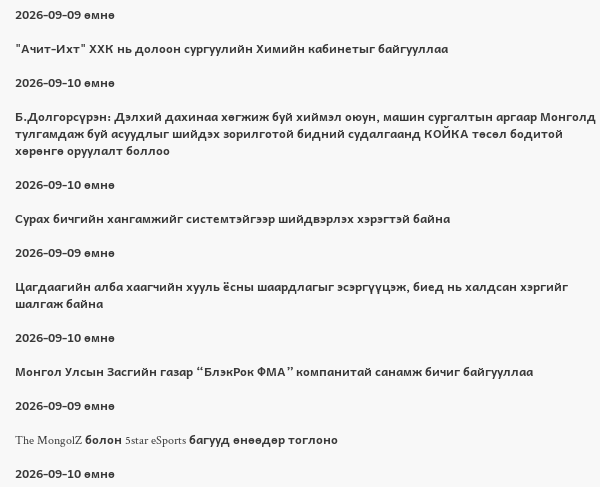2026-09-09 өмнө

"Ачит-Ихт" ХХК нь долоон сургуулийн Химийн кабинетыг байгууллаа

2026-09-10 өмнө

Б.Долгорсүрэн: Дэлхий дахинаа хөгжиж буй хиймэл оюун, машин сургалтын аргаар Монголд тулгамдаж буй асуудлыг шийдэх зорилготой бидний судалгаанд КОЙКА төсөл бодитой хөрөнгө оруулалт боллоо

2026-09-10 өмнө

Сурах бичгийн хангамжийг системтэйгээр шийдвэрлэх хэрэгтэй байна

2026-09-09 өмнө

Цагдаагийн алба хаагчийн хууль ёсны шаардлагыг эсэргүүцэж, биед нь халдсан хэргийг шалгаж байна

2026-09-10 өмнө

Монгол Улсын Засгийн газар “БлэкРок ФМА” компанитай санамж бичиг байгууллаа

2026-09-09 өмнө

The MongolZ болон 5star eSports багууд өнөөдөр тоглоно

2026-09-10 өмнө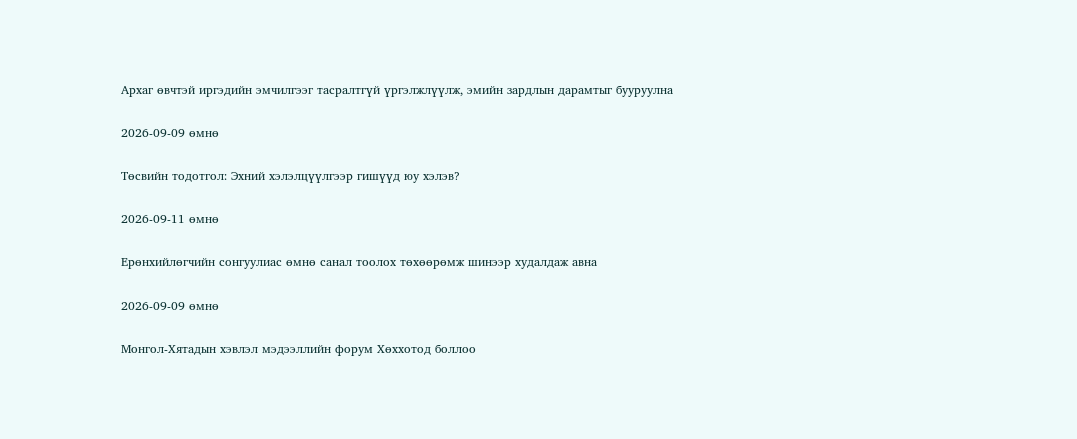Архаг өвчтэй иргэдийн эмчилгээг тасралтгүй үргэлжлүүлж, эмийн зардлын дарамтыг бууруулна

2026-09-09 өмнө

Төсвийн тодотгол: Эхний хэлэлцүүлгээр гишүүд юу хэлэв?

2026-09-11 өмнө

Ерөнхийлөгчийн сонгуулиас өмнө санал тоолох төхөөрөмж шинээр худалдаж авна

2026-09-09 өмнө

Монгол-Хятадын хэвлэл мэдээллийн форум Хөххотод боллоо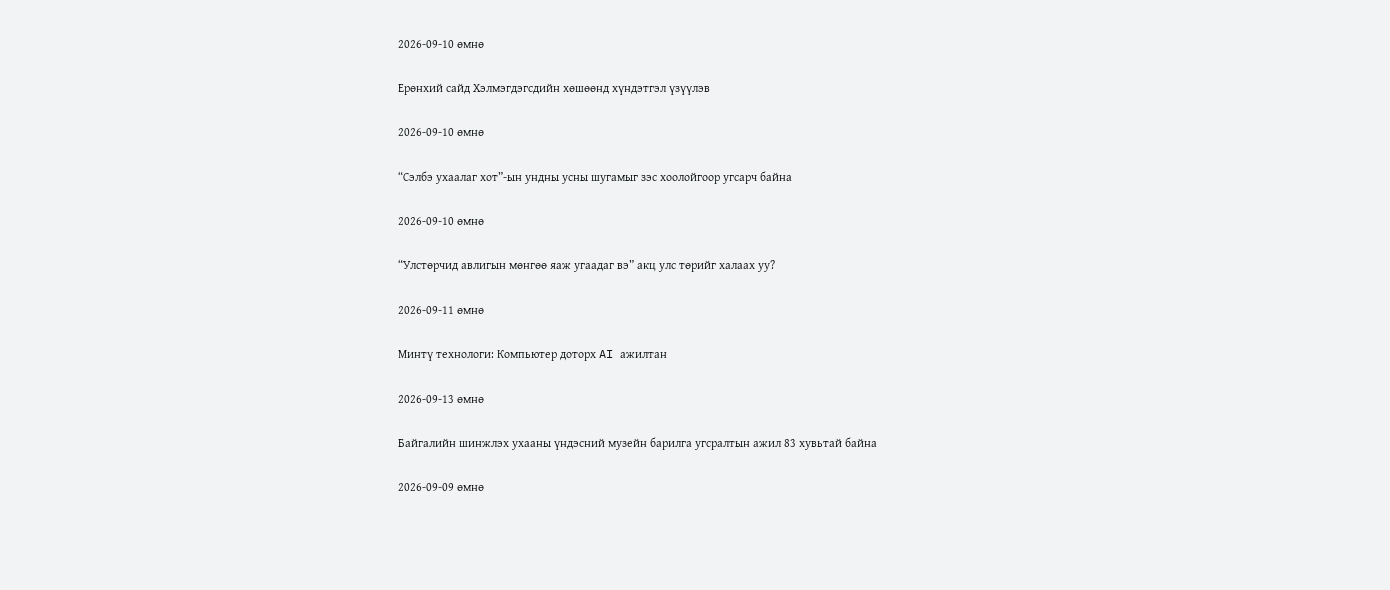2026-09-10 өмнө

Ерөнхий сайд Хэлмэгдэгсдийн хөшөөнд хүндэтгэл үзүүлэв

2026-09-10 өмнө

“Сэлбэ ухаалаг хот”-ын ундны усны шугамыг зэс хоолойгоор угсарч байна

2026-09-10 өмнө

“Улстөрчид авлигын мөнгөө яаж угаадаг вэ” акц улс төрийг халаах уу?

2026-09-11 өмнө

Минтү технологи: Компьютер доторх AI ажилтан

2026-09-13 өмнө

Байгалийн шинжлэх ухааны үндэсний музейн барилга угсралтын ажил 83 хувьтай байна

2026-09-09 өмнө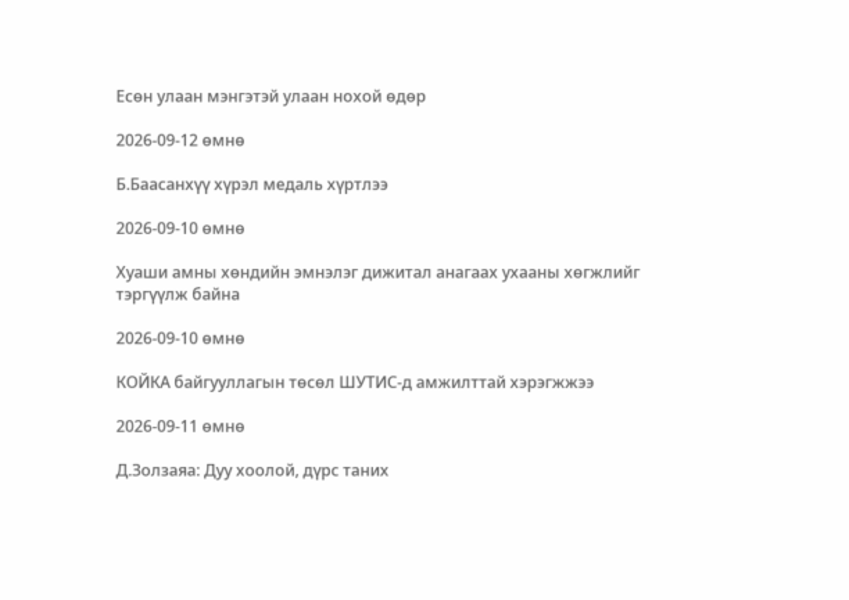Есөн улаан мэнгэтэй улаан нохой өдөр

2026-09-12 өмнө

Б.Баасанхүү хүрэл медаль хүртлээ

2026-09-10 өмнө

Хуаши амны хөндийн эмнэлэг дижитал анагаах ухааны хөгжлийг тэргүүлж байна

2026-09-10 өмнө

КОЙКА байгууллагын төсөл ШУТИС-д амжилттай хэрэгжжээ

2026-09-11 өмнө

Д.Золзаяа: Дуу хоолой, дүрс таних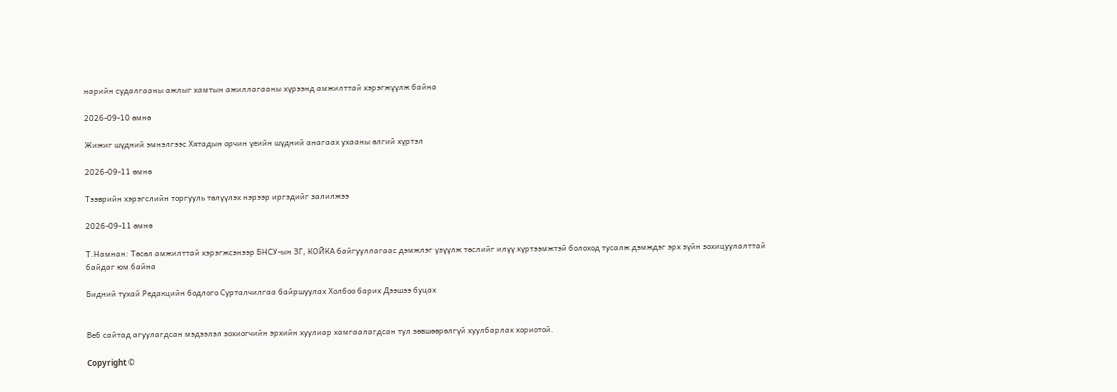нарийн судалгааны ажлыг хамтын ажиллагааны хүрээнд амжилттай хэрэгжүүлж байна

2026-09-10 өмнө

Жижиг шүдний эмнэлгээс Хятадын орчин үеийн шүдний анагаах ухааны өлгий хүртэл

2026-09-11 өмнө

Тээврийн хэрэгслийн торгууль төлүүлэх нэрээр иргэдийг залилжээ

2026-09-11 өмнө

Т.Намнан: Төсөл амжилттай хэрэгжсэнээр БНСУ-ын ЗГ, КОЙКА байгууллагаас дэмжлэг үзүүлж төслийг илүү хүртээмжтэй болоход тусалж дэмждэг эрх зүйн зохицуулалттай байдаг юм байна

Бидний тухай Редакцийн бодлого Сурталчилгаа байршуулах Холбоо барих Дээшээ буцах


Веб сайтад агуулагдсан мэдээлэл зохиогчийн эрхийн хуулиар хамгаалагдсан тул зөвшөөрөлгүй хуулбарлах хориотой.

Copyright ©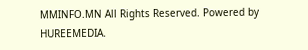MMINFO.MN All Rights Reserved. Powered by HUREEMEDIA.